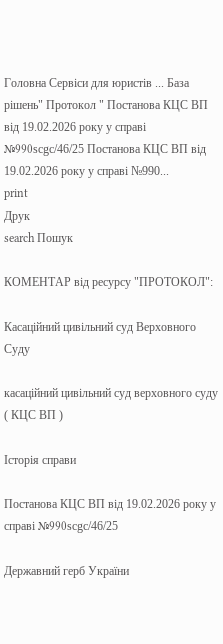Головна Сервіси для юристів ... База рішень" Протокол " Постанова КЦС ВП від 19.02.2026 року у справі №990sсgс/46/25 Постанова КЦС ВП від 19.02.2026 року у справі №990...
print
Друк
search Пошук

КОМЕНТАР від ресурсу "ПРОТОКОЛ":

Касаційний цивільний суд Верховного Суду

касаційний цивільний суд верховного суду ( КЦС ВП )

Історія справи

Постанова КЦС ВП від 19.02.2026 року у справі №990sсgс/46/25

Державний герб України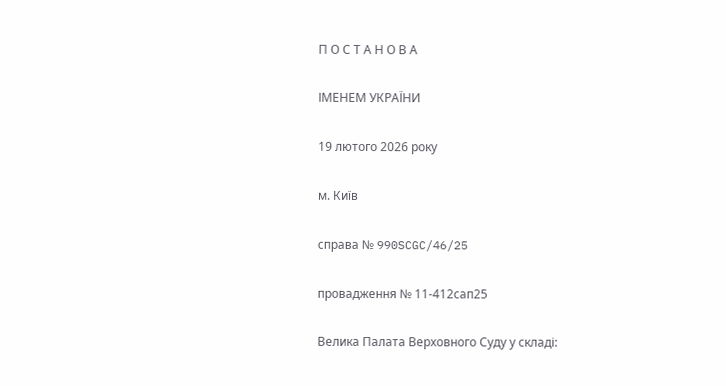П О С Т А Н О В А

ІМЕНЕМ УКРАЇНИ

19 лютого 2026 року

м. Київ

справа № 990SCGC/46/25

провадження № 11-412сап25

Велика Палата Верховного Суду у складі: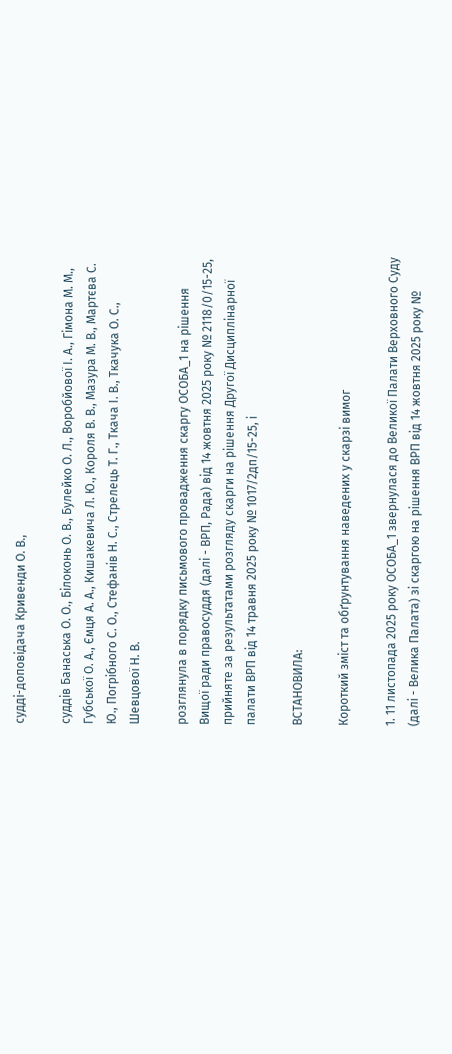судді-доповідача Кривенди О. В.,

суддів Банаська О. О., Білоконь О. В., Булейко О. Л., Воробйової І. А., Гімона М. М., Губської О. А., Ємця А. А., Кишакевича Л. Ю., Короля В. В., Мазура М. В., Мартєва С. Ю., Погрібного С. О., Стефанів Н. С., Стрелець Т. Г., Ткача І. В., Ткачука О. С., Шевцової Н. В.

розглянула в порядку письмового провадження скаргу ОСОБА_1 на рішення Вищої ради правосуддя (далі - ВРП, Рада) від 14 жовтня 2025 року № 2118/0/15-25, прийняте за результатами розгляду скарги на рішення Другої Дисциплінарної палати ВРП від 14 травня 2025 року № 1017/2дп/15-25, і

ВСТАНОВИЛА:

Короткий зміст та обґрунтування наведених у скарзі вимог

1. 11 листопада 2025 року ОСОБА_1 звернулася до Великої Палати Верховного Суду (далі - Велика Палата) зі скаргою на рішення ВРП від 14 жовтня 2025 року №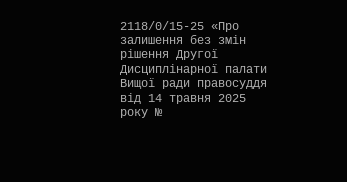2118/0/15-25 «Про залишення без змін рішення Другої Дисциплінарної палати Вищої ради правосуддя від 14 травня 2025 року №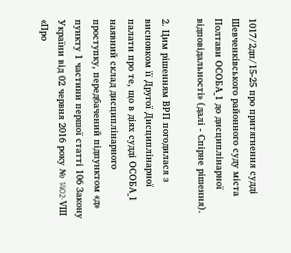1017/2дп/15-25 про притягнення судді Шевченківського районного суду міста Полтави ОСОБА_1 до дисциплінарної відповідальності» (далі - Спірне рішення).

2. Цим рішенням ВРП погодилася з висновком її Другої Дисциплінарної палати про те, що в діях судді ОСОБА_1 наявний склад дисциплінарного проступку, передбачений підпунктом «д» пункту 1 частини першої статті 106 Закону України від 02 червня 2016 року № 1402-VІІІ «Про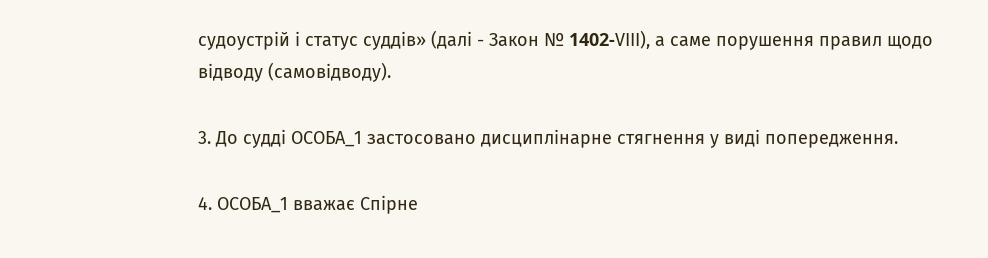судоустрій і статус суддів» (далі - Закон № 1402-VІІІ), а саме порушення правил щодо відводу (самовідводу).

3. До судді ОСОБА_1 застосовано дисциплінарне стягнення у виді попередження.

4. ОСОБА_1 вважає Спірне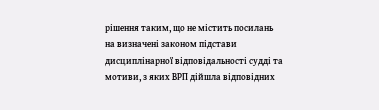рішення таким, що не містить посилань на визначені законом підстави дисциплінарної відповідальності судді та мотиви, з яких ВРП дійшла відповідних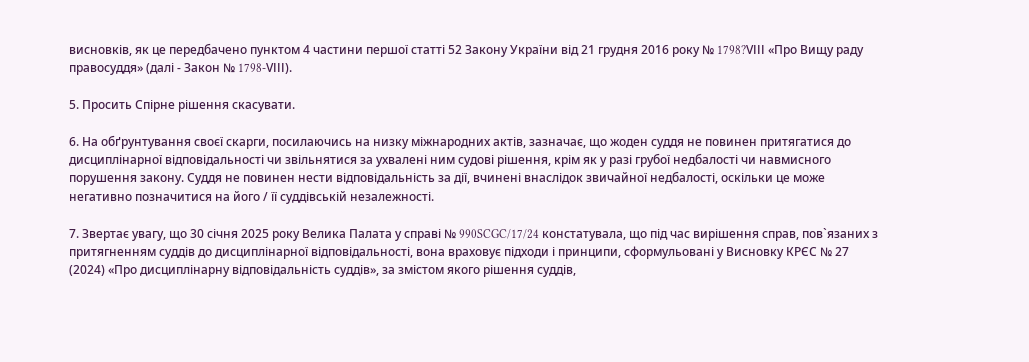висновків, як це передбачено пунктом 4 частини першої статті 52 Закону України від 21 грудня 2016 року № 1798?VІІІ «Про Вищу раду правосуддя» (далі - Закон № 1798-VІІІ).

5. Просить Спірне рішення скасувати.

6. На обґрунтування своєї скарги, посилаючись на низку міжнародних актів, зазначає, що жоден суддя не повинен притягатися до дисциплінарної відповідальності чи звільнятися за ухвалені ним судові рішення, крім як у разі грубої недбалості чи навмисного порушення закону. Суддя не повинен нести відповідальність за дії, вчинені внаслідок звичайної недбалості, оскільки це може негативно позначитися на його / її суддівській незалежності.

7. Звертає увагу, що 30 січня 2025 року Велика Палата у справі № 990SCGC/17/24 констатувала, що під час вирішення справ, пов`язаних з притягненням суддів до дисциплінарної відповідальності, вона враховує підходи і принципи, сформульовані у Висновку КРЄС № 27 (2024) «Про дисциплінарну відповідальність суддів», за змістом якого рішення суддів,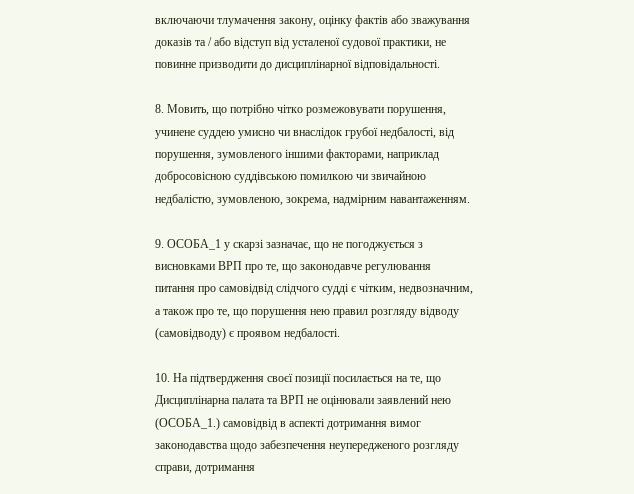включаючи тлумачення закону, оцінку фактів або зважування доказів та / або відступ від усталеної судової практики, не повинне призводити до дисциплінарної відповідальності.

8. Мовить, що потрібно чітко розмежовувати порушення, учинене суддею умисно чи внаслідок грубої недбалості, від порушення, зумовленого іншими факторами, наприклад добросовісною суддівською помилкою чи звичайною недбалістю, зумовленою, зокрема, надмірним навантаженням.

9. ОСОБА_1 у скарзі зазначає, що не погоджується з висновками ВРП про те, що законодавче регулювання питання про самовідвід слідчого судді є чітким, недвозначним, а також про те, що порушення нею правил розгляду відводу (самовідводу) є проявом недбалості.

10. На підтвердження своєї позиції посилається на те, що Дисциплінарна палата та ВРП не оцінювали заявлений нею (ОСОБА_1.) самовідвід в аспекті дотримання вимог законодавства щодо забезпечення неупередженого розгляду справи, дотримання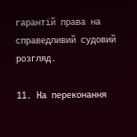гарантій права на справедливий судовий розгляд.

11. На переконання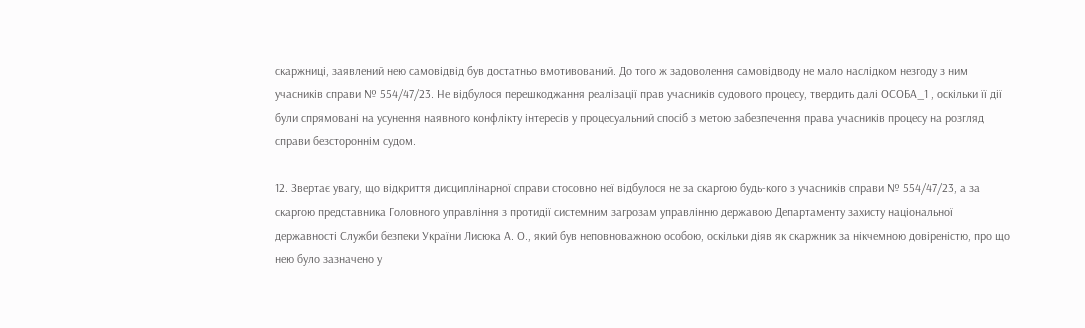скаржниці, заявлений нею самовідвід був достатньо вмотивований. До того ж задоволення самовідводу не мало наслідком незгоду з ним учасників справи № 554/47/23. Не відбулося перешкоджання реалізації прав учасників судового процесу, твердить далі ОСОБА_1 , оскільки її дії були спрямовані на усунення наявного конфлікту інтересів у процесуальний спосіб з метою забезпечення права учасників процесу на розгляд справи безстороннім судом.

12. Звертає увагу, що відкриття дисциплінарної справи стосовно неї відбулося не за скаргою будь-кого з учасників справи № 554/47/23, а за скаргою представника Головного управління з протидії системним загрозам управлінню державою Департаменту захисту національної державності Служби безпеки України Лисюка А. О., який був неповноважною особою, оскільки діяв як скаржник за нікчемною довіреністю, про що нею було зазначено у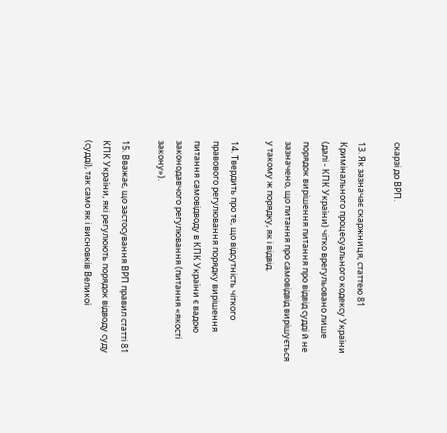скарзі до ВРП.

13. Як зазначає скаржниця, статтею 81 Кримінального процесуального кодексу України (далі - КПК України) чітко врегульовано лише порядок вирішення питання про відвід судді й не зазначено, що питання про самовідвід вирішується у такому ж порядку, як і відвід.

14. Твердить про те, що відсутність чіткого правового регулювання порядку вирішення питання самовідводу в КПК України є вадою законодавчого регулювання (питання «якості закону»).

15. Вважає, що застосування ВРП правил статті 81 КПК України, які регулюють порядок відводу суду (судді), так само як і висновків Великої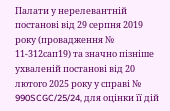Палати у нерелевантній постанові від 29 серпня 2019 року (провадження № 11-312сап19) та значно пізніше ухваленій постанові від 20 лютого 2025 року у справі № 990SCGC/25/24, для оцінки її дій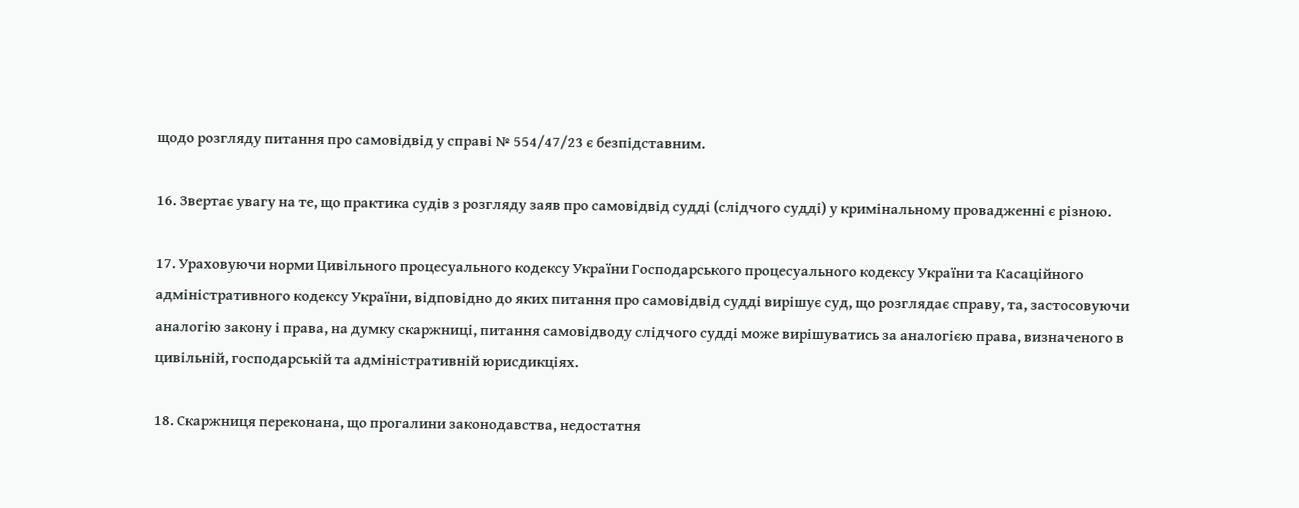щодо розгляду питання про самовідвід у справі № 554/47/23 є безпідставним.

16. Звертає увагу на те, що практика судів з розгляду заяв про самовідвід судді (слідчого судді) у кримінальному провадженні є різною.

17. Ураховуючи норми Цивільного процесуального кодексу України Господарського процесуального кодексу України та Касаційного адміністративного кодексу України, відповідно до яких питання про самовідвід судді вирішує суд, що розглядає справу, та, застосовуючи аналогію закону і права, на думку скаржниці, питання самовідводу слідчого судді може вирішуватись за аналогією права, визначеного в цивільній, господарській та адміністративній юрисдикціях.

18. Скаржниця переконана, що прогалини законодавства, недостатня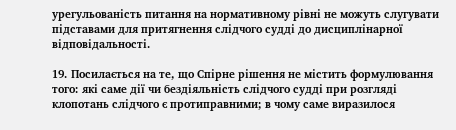урегульованість питання на нормативному рівні не можуть слугувати підставами для притягнення слідчого судді до дисциплінарної відповідальності.

19. Посилається на те, що Спірне рішення не містить формулювання того: які саме дії чи бездіяльність слідчого судді при розгляді клопотань слідчого є протиправними; в чому саме виразилося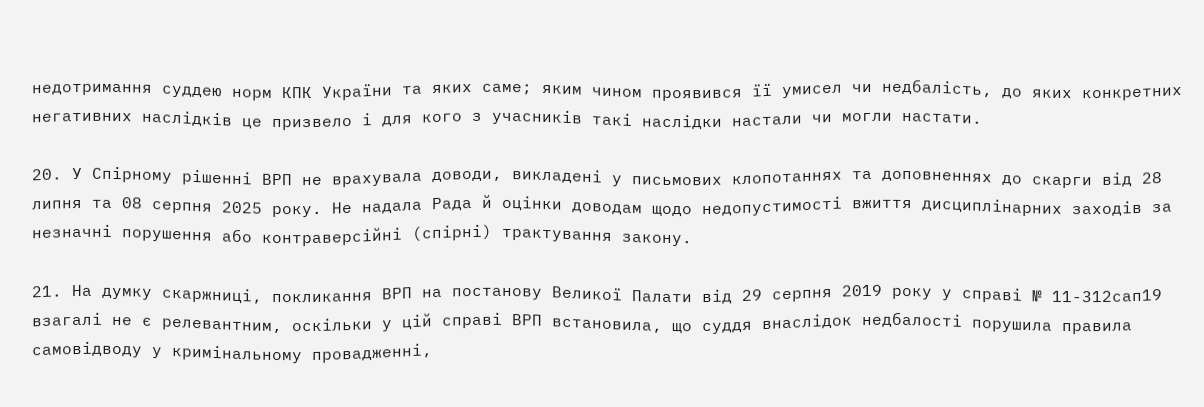недотримання суддею норм КПК України та яких саме; яким чином проявився її умисел чи недбалість, до яких конкретних негативних наслідків це призвело і для кого з учасників такі наслідки настали чи могли настати.

20. У Спірному рішенні ВРП не врахувала доводи, викладені у письмових клопотаннях та доповненнях до скарги від 28 липня та 08 серпня 2025 року. Не надала Рада й оцінки доводам щодо недопустимості вжиття дисциплінарних заходів за незначні порушення або контраверсійні (спірні) трактування закону.

21. На думку скаржниці, покликання ВРП на постанову Великої Палати від 29 серпня 2019 року у справі № 11-312сап19 взагалі не є релевантним, оскільки у цій справі ВРП встановила, що суддя внаслідок недбалості порушила правила самовідводу у кримінальному провадженні,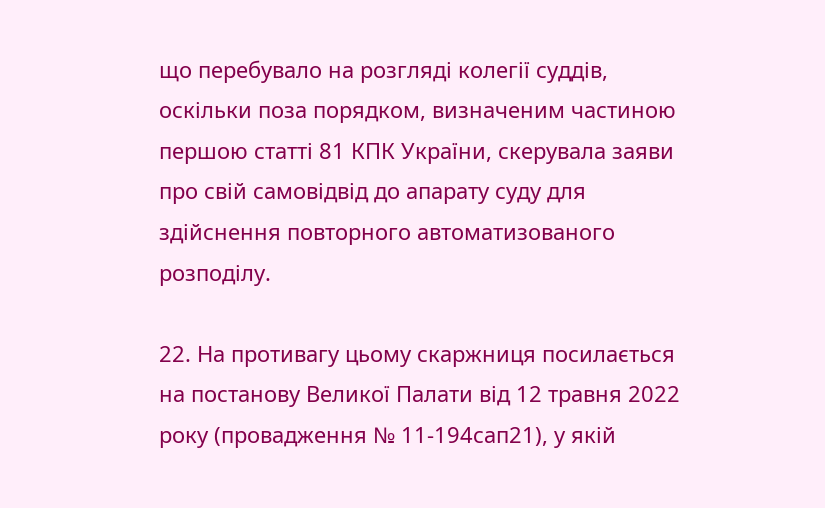що перебувало на розгляді колегії суддів, оскільки поза порядком, визначеним частиною першою статті 81 КПК України, скерувала заяви про свій самовідвід до апарату суду для здійснення повторного автоматизованого розподілу.

22. На противагу цьому скаржниця посилається на постанову Великої Палати від 12 травня 2022 року (провадження № 11-194сап21), у якій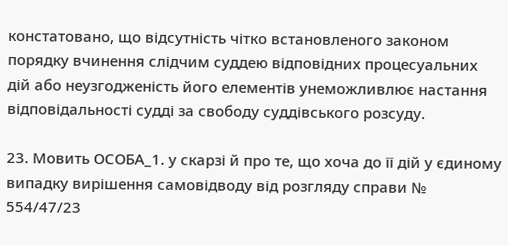констатовано, що відсутність чітко встановленого законом порядку вчинення слідчим суддею відповідних процесуальних дій або неузгодженість його елементів унеможливлює настання відповідальності судді за свободу суддівського розсуду.

23. Мовить ОСОБА_1. у скарзі й про те, що хоча до її дій у єдиному випадку вирішення самовідводу від розгляду справи № 554/47/23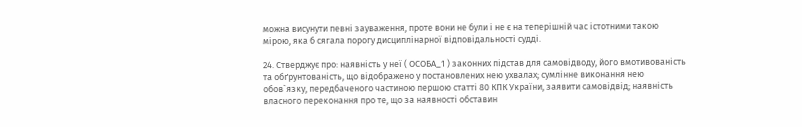можна висунути певні зауваження, проте вони не були і не є на теперішній час істотними такою мірою, яка б сягала порогу дисциплінарної відповідальності судді.

24. Стверджує про: наявність у неї ( ОСОБА_1 ) законних підстав для самовідводу, його вмотивованість та обґрунтованість, що відображено у постановлених нею ухвалах; сумлінне виконання нею обов`язку, передбаченого частиною першою статті 80 КПК України, заявити самовідвід; наявність власного переконання про те, що за наявності обставин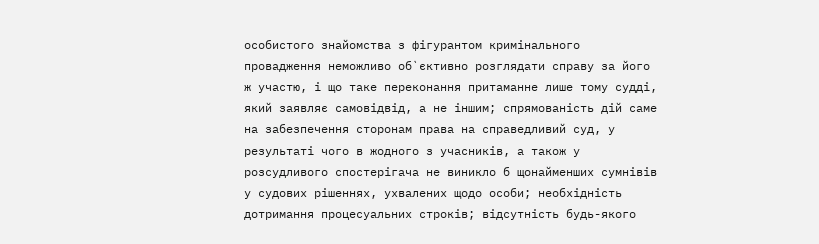особистого знайомства з фігурантом кримінального провадження неможливо об`єктивно розглядати справу за його ж участю, і що таке переконання притаманне лише тому судді, який заявляє самовідвід, а не іншим; спрямованість дій саме на забезпечення сторонам права на справедливий суд, у результаті чого в жодного з учасників, а також у розсудливого спостерігача не виникло б щонайменших сумнівів у судових рішеннях, ухвалених щодо особи; необхідність дотримання процесуальних строків; відсутність будь-якого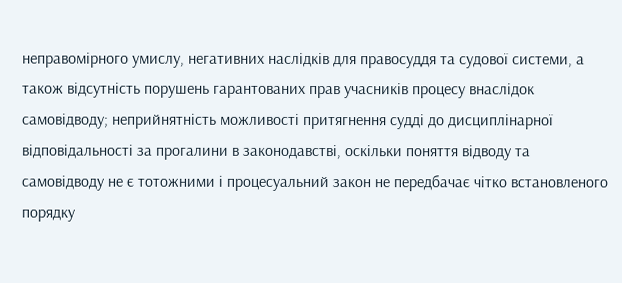неправомірного умислу, негативних наслідків для правосуддя та судової системи, а також відсутність порушень гарантованих прав учасників процесу внаслідок самовідводу; неприйнятність можливості притягнення судді до дисциплінарної відповідальності за прогалини в законодавстві, оскільки поняття відводу та самовідводу не є тотожними і процесуальний закон не передбачає чітко встановленого порядку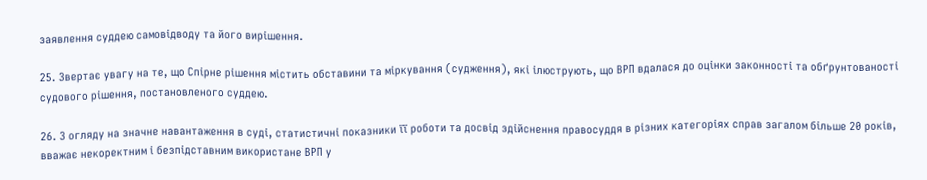заявлення суддею самовідводу та його вирішення.

25. Звертає увагу на те, що Спірне рішення містить обставини та міркування (судження), які ілюструють, що ВРП вдалася до оцінки законності та обґрунтованості судового рішення, постановленого суддею.

26. З огляду на значне навантаження в суді, статистичні показники її роботи та досвід здійснення правосуддя в різних категоріях справ загалом більше 20 років, вважає некоректним і безпідставним використане ВРП у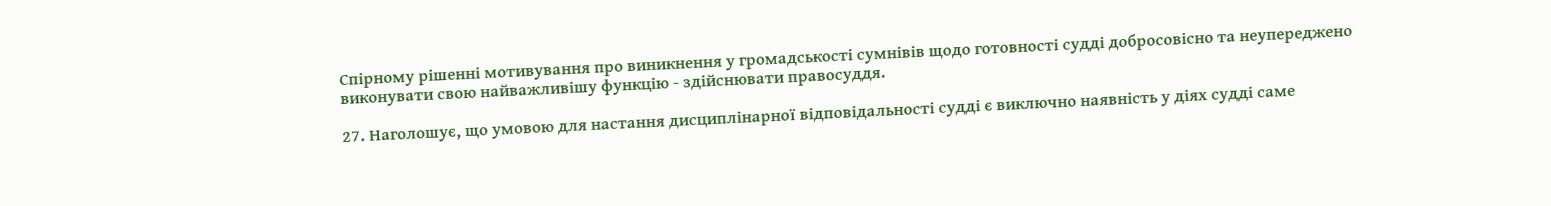Спірному рішенні мотивування про виникнення у громадськості сумнівів щодо готовності судді добросовісно та неупереджено виконувати свою найважливішу функцію - здійснювати правосуддя.

27. Наголошує, що умовою для настання дисциплінарної відповідальності судді є виключно наявність у діях судді саме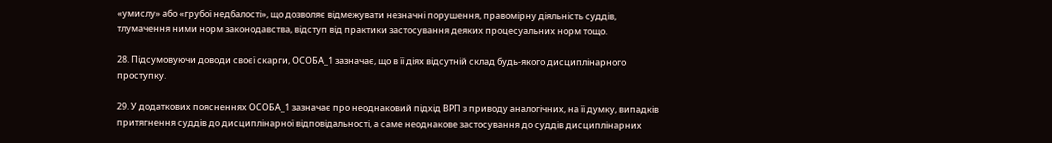«умислу» або «грубої недбалості», що дозволяє відмежувати незначні порушення, правомірну діяльність суддів, тлумачення ними норм законодавства, відступ від практики застосування деяких процесуальних норм тощо.

28. Підсумовуючи доводи своєї скарги, ОСОБА_1 зазначає, що в її діях відсутній склад будь-якого дисциплінарного проступку.

29. У додаткових поясненнях ОСОБА_1 зазначає про неоднаковий підхід ВРП з приводу аналогічних, на її думку, випадків притягнення суддів до дисциплінарної відповідальності, а саме неоднакове застосування до суддів дисциплінарних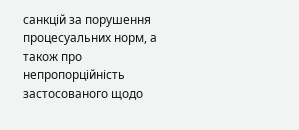санкцій за порушення процесуальних норм, а також про непропорційність застосованого щодо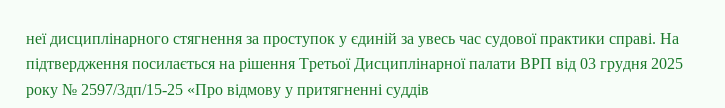неї дисциплінарного стягнення за проступок у єдиній за увесь час судової практики справі. На підтвердження посилається на рішення Третьої Дисциплінарної палати ВРП від 03 грудня 2025 року № 2597/3дп/15-25 «Про відмову у притягненні суддів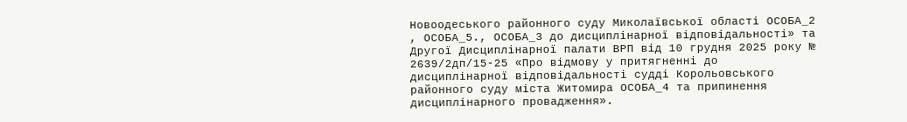Новоодеського районного суду Миколаївської області ОСОБА_2 , ОСОБА_5., ОСОБА_3 до дисциплінарної відповідальності» та Другої Дисциплінарної палати ВРП від 10 грудня 2025 року № 2639/2дп/15-25 «Про відмову у притягненні до дисциплінарної відповідальності судді Корольовського районного суду міста Житомира ОСОБА_4 та припинення дисциплінарного провадження».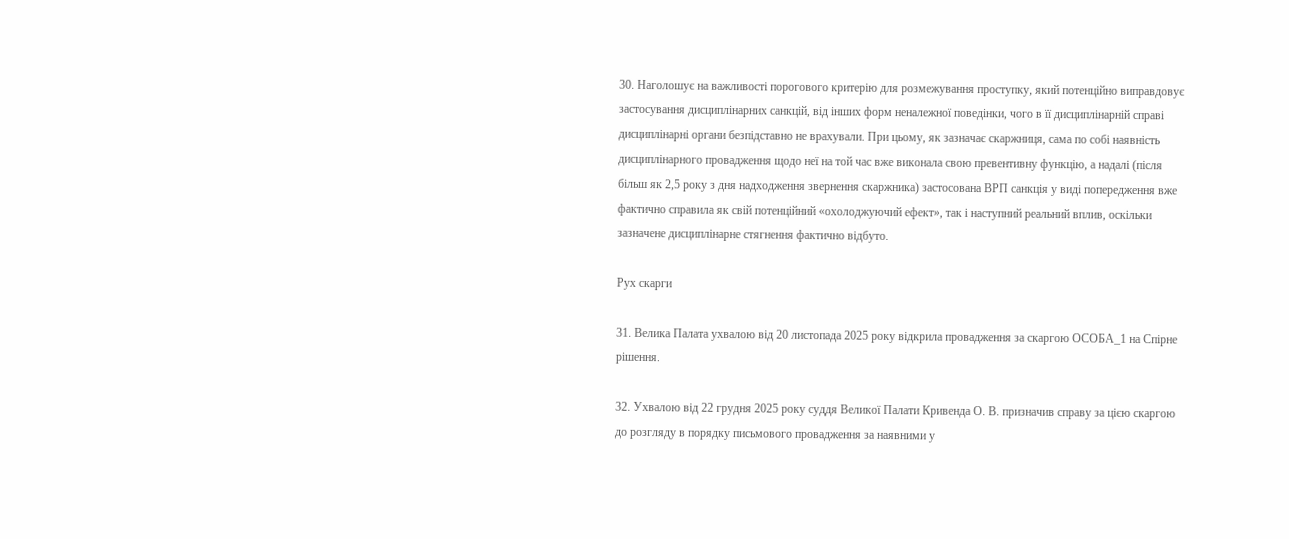30. Наголошує на важливості порогового критерію для розмежування проступку, який потенційно виправдовує застосування дисциплінарних санкцій, від інших форм неналежної поведінки, чого в її дисциплінарній справі дисциплінарні органи безпідставно не врахували. При цьому, як зазначає скаржниця, сама по собі наявність дисциплінарного провадження щодо неї на той час вже виконала свою превентивну функцію, а надалі (після більш як 2,5 року з дня надходження звернення скаржника) застосована ВРП санкція у виді попередження вже фактично справила як свій потенційний «охолоджуючий ефект», так і наступний реальний вплив, оскільки зазначене дисциплінарне стягнення фактично відбуто.

Рух скарги

31. Велика Палата ухвалою від 20 листопада 2025 року відкрила провадження за скаргою ОСОБА_1 на Спірне рішення.

32. Ухвалою від 22 грудня 2025 року суддя Великої Палати Кривенда О. В. призначив справу за цією скаргою до розгляду в порядку письмового провадження за наявними у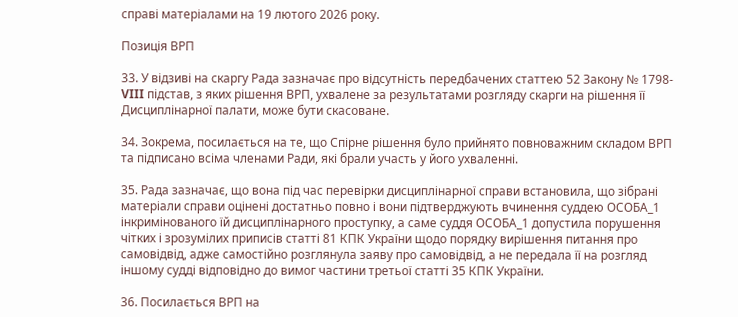справі матеріалами на 19 лютого 2026 року.

Позиція ВРП

33. У відзиві на скаргу Рада зазначає про відсутність передбачених статтею 52 Закону № 1798-VIII підстав, з яких рішення ВРП, ухвалене за результатами розгляду скарги на рішення її Дисциплінарної палати, може бути скасоване.

34. Зокрема, посилається на те, що Спірне рішення було прийнято повноважним складом ВРП та підписано всіма членами Ради, які брали участь у його ухваленні.

35. Рада зазначає, що вона під час перевірки дисциплінарної справи встановила, що зібрані матеріали справи оцінені достатньо повно і вони підтверджують вчинення суддею ОСОБА_1 інкримінованого їй дисциплінарного проступку, а саме суддя ОСОБА_1 допустила порушення чітких і зрозумілих приписів статті 81 КПК України щодо порядку вирішення питання про самовідвід, адже самостійно розглянула заяву про самовідвід, а не передала її на розгляд іншому судді відповідно до вимог частини третьої статті 35 КПК України.

36. Посилається ВРП на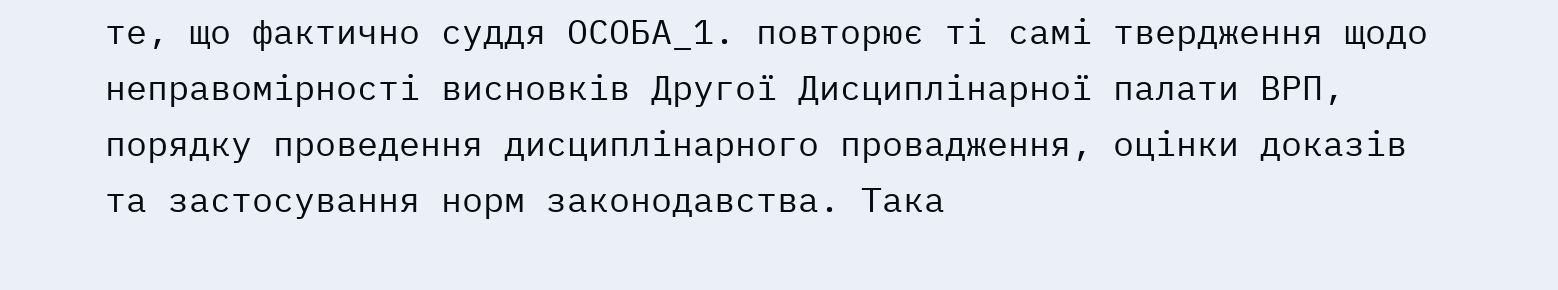те, що фактично суддя ОСОБА_1. повторює ті самі твердження щодо неправомірності висновків Другої Дисциплінарної палати ВРП, порядку проведення дисциплінарного провадження, оцінки доказів та застосування норм законодавства. Така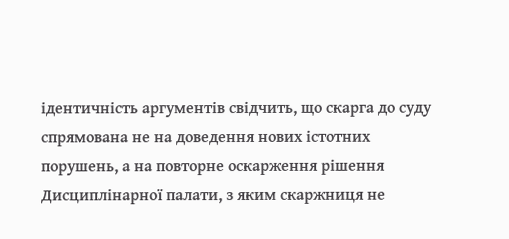ідентичність аргументів свідчить, що скарга до суду спрямована не на доведення нових істотних порушень, а на повторне оскарження рішення Дисциплінарної палати, з яким скаржниця не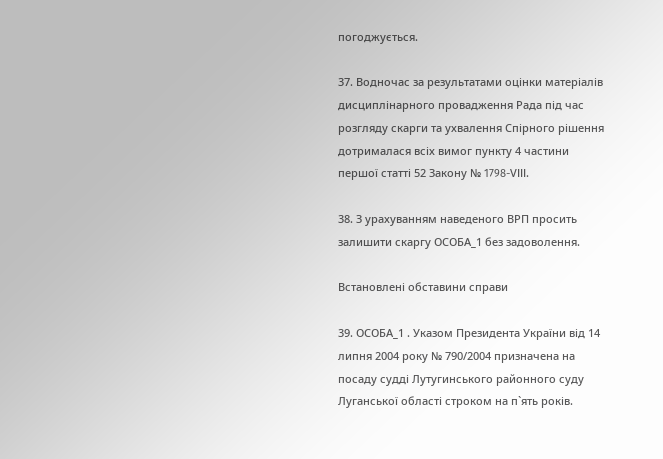погоджується.

37. Водночас за результатами оцінки матеріалів дисциплінарного провадження Рада під час розгляду скарги та ухвалення Спірного рішення дотрималася всіх вимог пункту 4 частини першої статті 52 Закону № 1798-VІІІ.

38. З урахуванням наведеного ВРП просить залишити скаргу ОСОБА_1 без задоволення.

Встановлені обставини справи

39. ОСОБА_1 . Указом Президента України від 14 липня 2004 року № 790/2004 призначена на посаду судді Лутугинського районного суду Луганської області строком на п`ять років.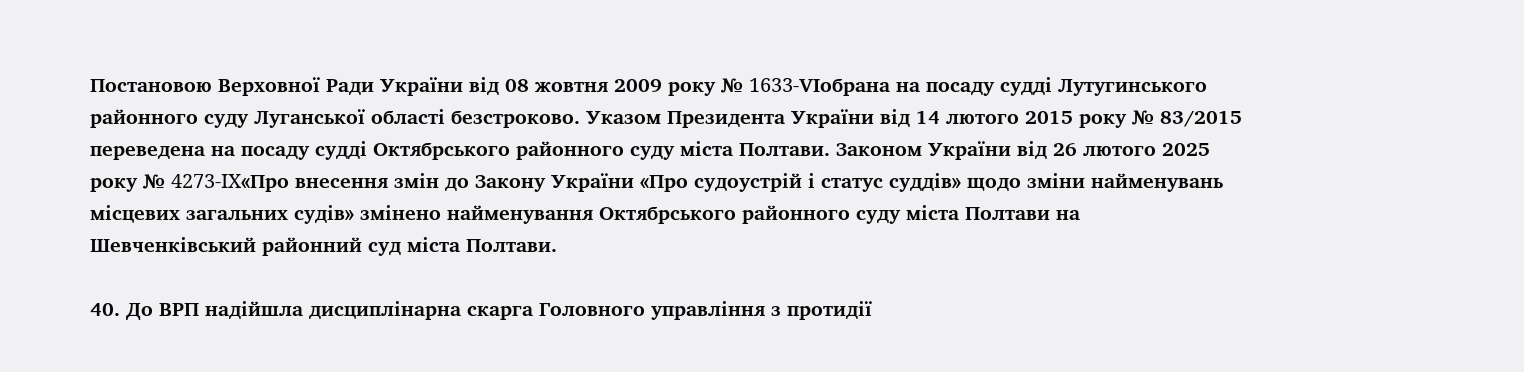Постановою Верховної Ради України від 08 жовтня 2009 року № 1633-VIобрана на посаду судді Лутугинського районного суду Луганської області безстроково. Указом Президента України від 14 лютого 2015 року № 83/2015 переведена на посаду судді Октябрського районного суду міста Полтави. Законом України від 26 лютого 2025 року № 4273-IX«Про внесення змін до Закону України «Про судоустрій і статус суддів» щодо зміни найменувань місцевих загальних судів» змінено найменування Октябрського районного суду міста Полтави на Шевченківський районний суд міста Полтави.

40. До ВРП надійшла дисциплінарна скарга Головного управління з протидії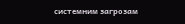системним загрозам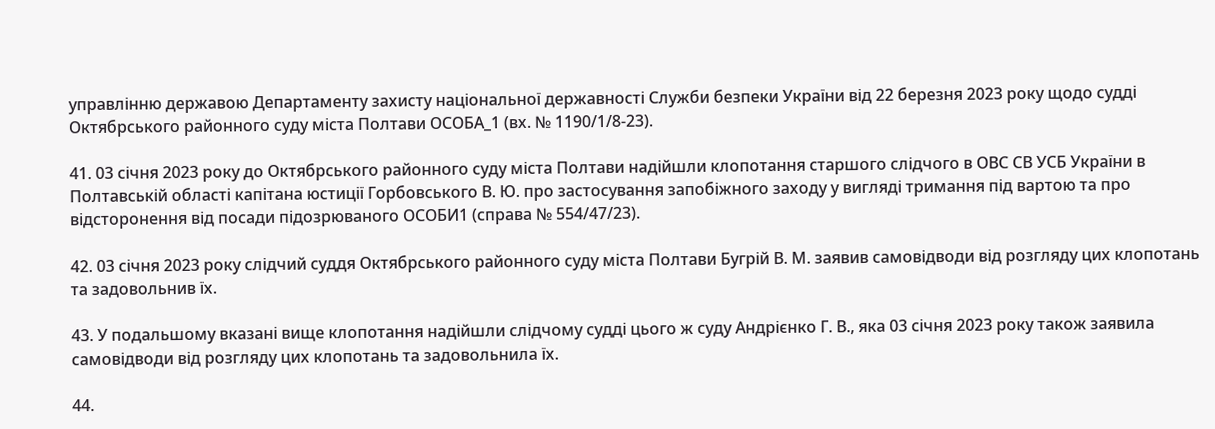управлінню державою Департаменту захисту національної державності Служби безпеки України від 22 березня 2023 року щодо судді Октябрського районного суду міста Полтави ОСОБА_1 (вх. № 1190/1/8-23).

41. 03 січня 2023 року до Октябрського районного суду міста Полтави надійшли клопотання старшого слідчого в ОВС СВ УСБ України в Полтавській області капітана юстиції Горбовського В. Ю. про застосування запобіжного заходу у вигляді тримання під вартою та про відсторонення від посади підозрюваного ОСОБИ1 (справа № 554/47/23).

42. 03 січня 2023 року слідчий суддя Октябрського районного суду міста Полтави Бугрій В. М. заявив самовідводи від розгляду цих клопотань та задовольнив їх.

43. У подальшому вказані вище клопотання надійшли слідчому судді цього ж суду Андрієнко Г. В., яка 03 січня 2023 року також заявила самовідводи від розгляду цих клопотань та задовольнила їх.

44.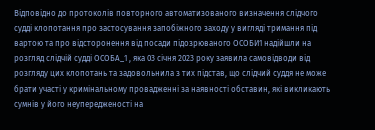Відповідно до протоколів повторного автоматизованого визначення слідчого судді клопотання про застосування запобіжного заходу у вигляді тримання під вартою та про відсторонення від посади підозрюваного ОСОБИ1 надійшли на розгляд слідчій судді ОСОБА_1 , яка 03 січня 2023 року заявила самовідводи від розгляду цих клопотань та задовольнила з тих підстав, що слідчий суддя не може брати участі у кримінальному провадженні за наявності обставин, які викликають сумнів у його неупередженості на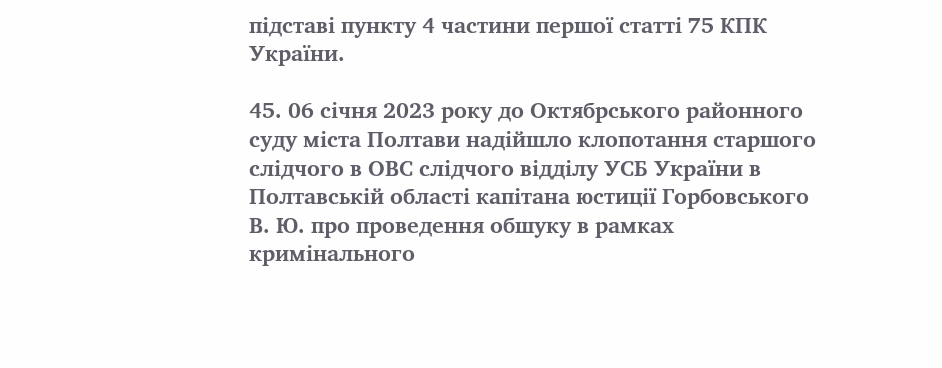підставі пункту 4 частини першої статті 75 КПК України.

45. 06 січня 2023 року до Октябрського районного суду міста Полтави надійшло клопотання старшого слідчого в ОВС слідчого відділу УСБ України в Полтавській області капітана юстиції Горбовського В. Ю. про проведення обшуку в рамках кримінального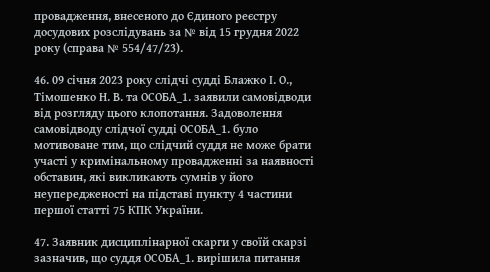провадження, внесеного до Єдиного реєстру досудових розслідувань за № від 15 грудня 2022 року (справа № 554/47/23).

46. 09 січня 2023 року слідчі судді Блажко І. О., Тімошенко Н. В. та ОСОБА_1. заявили самовідводи від розгляду цього клопотання. Задоволення самовідводу слідчої судді ОСОБА_1. було мотивоване тим, що слідчий суддя не може брати участі у кримінальному провадженні за наявності обставин, які викликають сумнів у його неупередженості на підставі пункту 4 частини першої статті 75 КПК України.

47. Заявник дисциплінарної скарги у своїй скарзі зазначив, що суддя ОСОБА_1. вирішила питання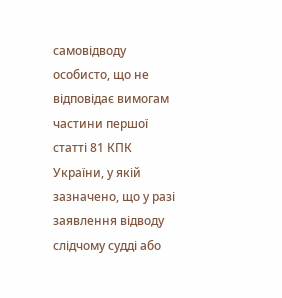самовідводу особисто, що не відповідає вимогам частини першої статті 81 КПК України, у якій зазначено, що у разі заявлення відводу слідчому судді або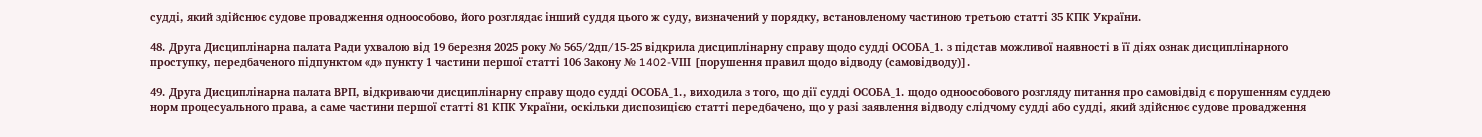судді, який здійснює судове провадження одноособово, його розглядає інший суддя цього ж суду, визначений у порядку, встановленому частиною третьою статті 35 КПК України.

48. Друга Дисциплінарна палата Ради ухвалою від 19 березня 2025 року № 565/2дп/15-25 відкрила дисциплінарну справу щодо судді ОСОБА_1. з підстав можливої наявності в її діях ознак дисциплінарного проступку, передбаченого підпунктом «д» пункту 1 частини першої статті 106 Закону № 1402-VІІІ [порушення правил щодо відводу (самовідводу)].

49. Друга Дисциплінарна палата ВРП, відкриваючи дисциплінарну справу щодо судді ОСОБА_1., виходила з того, що дії судді ОСОБА_1. щодо одноособового розгляду питання про самовідвід є порушенням суддею норм процесуального права, а саме частини першої статті 81 КПК України, оскільки диспозицією статті передбачено, що у разі заявлення відводу слідчому судді або судді, який здійснює судове провадження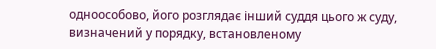одноособово, його розглядає інший суддя цього ж суду, визначений у порядку, встановленому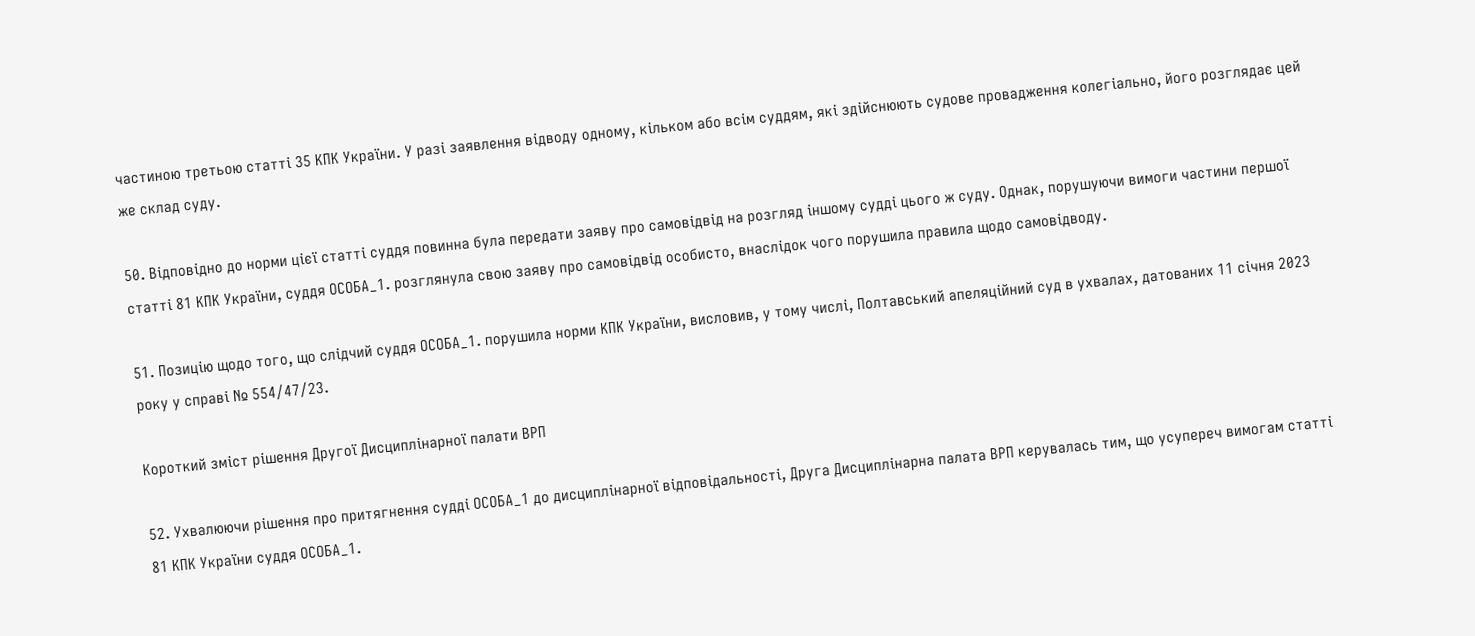частиною третьою статті 35 КПК України. У разі заявлення відводу одному, кільком або всім суддям, які здійснюють судове провадження колегіально, його розглядає цей же склад суду.

50. Відповідно до норми цієї статті суддя повинна була передати заяву про самовідвід на розгляд іншому судді цього ж суду. Однак, порушуючи вимоги частини першої статті 81 КПК України, суддя ОСОБА_1. розглянула свою заяву про самовідвід особисто, внаслідок чого порушила правила щодо самовідводу.

51. Позицію щодо того, що слідчий суддя ОСОБА_1. порушила норми КПК України, висловив, у тому числі, Полтавський апеляційний суд в ухвалах, датованих 11 січня 2023 року у справі № 554/47/23.

Короткий зміст рішення Другої Дисциплінарної палати ВРП

52. Ухвалюючи рішення про притягнення судді ОСОБА_1 до дисциплінарної відповідальності, Друга Дисциплінарна палата ВРП керувалась тим, що усупереч вимогам статті 81 КПК України суддя ОСОБА_1.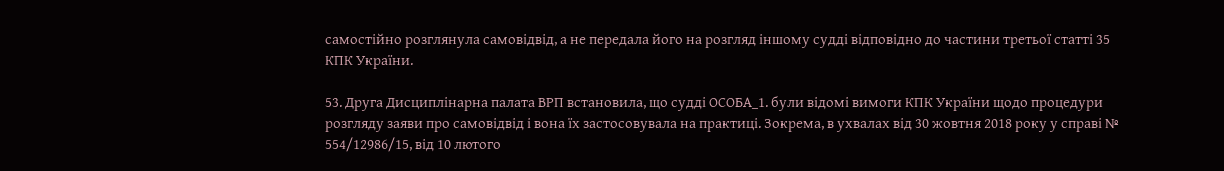самостійно розглянула самовідвід, а не передала його на розгляд іншому судді відповідно до частини третьої статті 35 КПК України.

53. Друга Дисциплінарна палата ВРП встановила, що судді ОСОБА_1. були відомі вимоги КПК України щодо процедури розгляду заяви про самовідвід і вона їх застосовувала на практиці. Зокрема, в ухвалах від 30 жовтня 2018 року у справі № 554/12986/15, від 10 лютого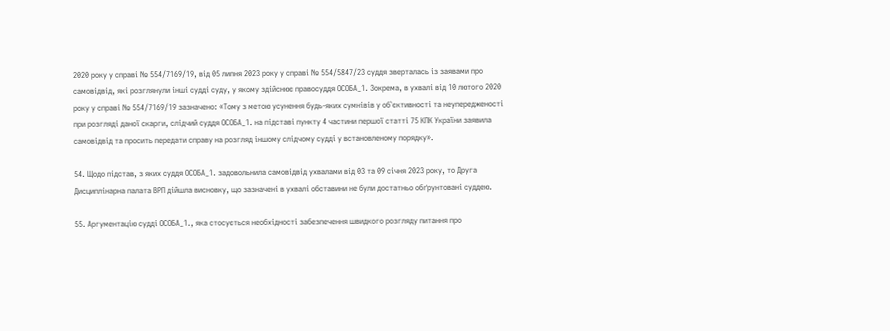2020 року у справі № 554/7169/19, від 05 липня 2023 року у справі № 554/5847/23 суддя зверталась із заявами про самовідвід, які розглянули інші судді суду, у якому здійснює правосуддя ОСОБА_1. Зокрема, в ухвалі від 10 лютого 2020 року у справі № 554/7169/19 зазначено: «Тому з метою усунення будь-яких сумнівів у об`єктивності та неупередженості при розгляді даної скарги, слідчий суддя ОСОБА_1. на підставі пункту 4 частини першої статті 75 КПК України заявила самовідвід та просить передати справу на розгляд іншому слідчому судді у встановленому порядку».

54. Щодо підстав, з яких суддя ОСОБА_1. задовольнила самовідвід ухвалами від 03 та 09 січня 2023 року, то Друга Дисциплінарна палата ВРП дійшла висновку, що зазначені в ухвалі обставини не були достатньо обґрунтовані суддею.

55. Аргументацію судді ОСОБА_1., яка стосується необхідності забезпечення швидкого розгляду питання про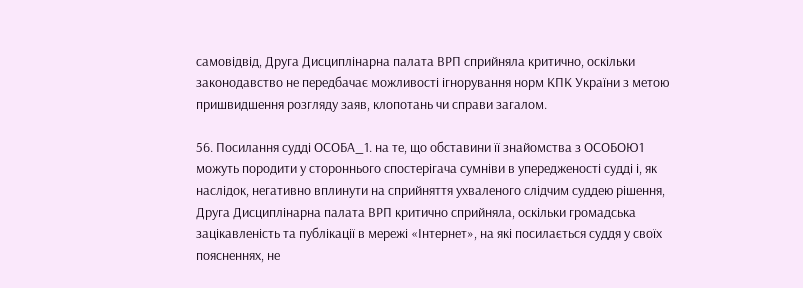самовідвід, Друга Дисциплінарна палата ВРП сприйняла критично, оскільки законодавство не передбачає можливості ігнорування норм КПК України з метою пришвидшення розгляду заяв, клопотань чи справи загалом.

56. Посилання судді ОСОБА_1. на те, що обставини її знайомства з ОСОБОЮ1 можуть породити у стороннього спостерігача сумніви в упередженості судді і, як наслідок, негативно вплинути на сприйняття ухваленого слідчим суддею рішення, Друга Дисциплінарна палата ВРП критично сприйняла, оскільки громадська зацікавленість та публікації в мережі «Інтернет», на які посилається суддя у своїх поясненнях, не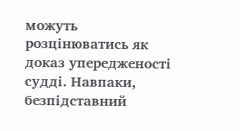можуть розцінюватись як доказ упередженості судді. Навпаки, безпідставний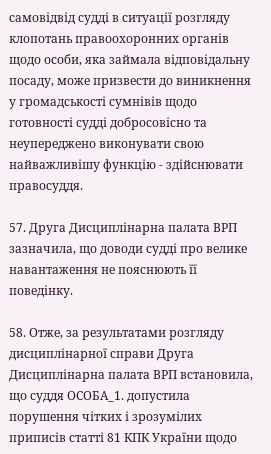самовідвід судді в ситуації розгляду клопотань правоохоронних органів щодо особи, яка займала відповідальну посаду, може призвести до виникнення у громадськості сумнівів щодо готовності судді добросовісно та неупереджено виконувати свою найважливішу функцію - здійснювати правосуддя.

57. Друга Дисциплінарна палата ВРП зазначила, що доводи судді про велике навантаження не пояснюють її поведінку.

58. Отже, за результатами розгляду дисциплінарної справи Друга Дисциплінарна палата ВРП встановила, що суддя ОСОБА_1. допустила порушення чітких і зрозумілих приписів статті 81 КПК України щодо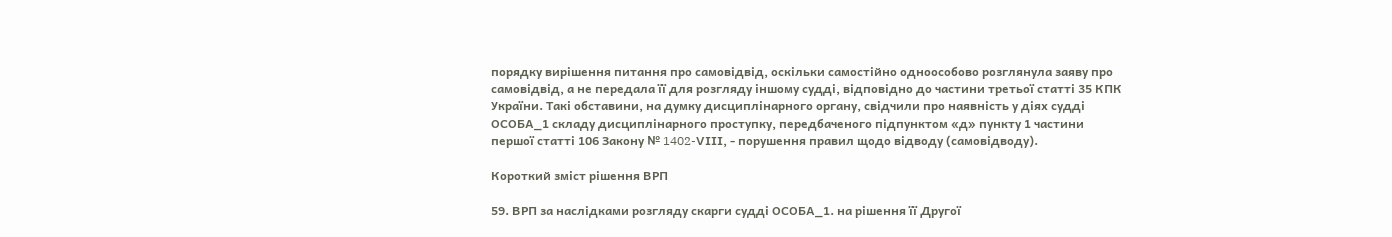порядку вирішення питання про самовідвід, оскільки самостійно одноособово розглянула заяву про самовідвід, а не передала її для розгляду іншому судді, відповідно до частини третьої статті 35 КПК України. Такі обставини, на думку дисциплінарного органу, свідчили про наявність у діях судді ОСОБА_1 складу дисциплінарного проступку, передбаченого підпунктом «д» пункту 1 частини першої статті 106 Закону № 1402-VІІІ, - порушення правил щодо відводу (самовідводу).

Короткий зміст рішення ВРП

59. ВРП за наслідками розгляду скарги судді ОСОБА_1. на рішення її Другої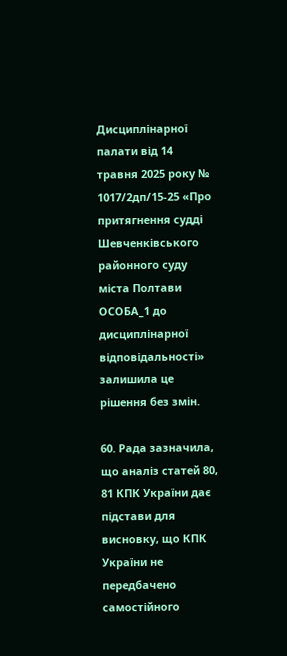Дисциплінарної палати від 14 травня 2025 року № 1017/2дп/15-25 «Про притягнення судді Шевченківського районного суду міста Полтави ОСОБА_1 до дисциплінарної відповідальності» залишила це рішення без змін.

60. Рада зазначила, що аналіз статей 80, 81 КПК України дає підстави для висновку, що КПК України не передбачено самостійного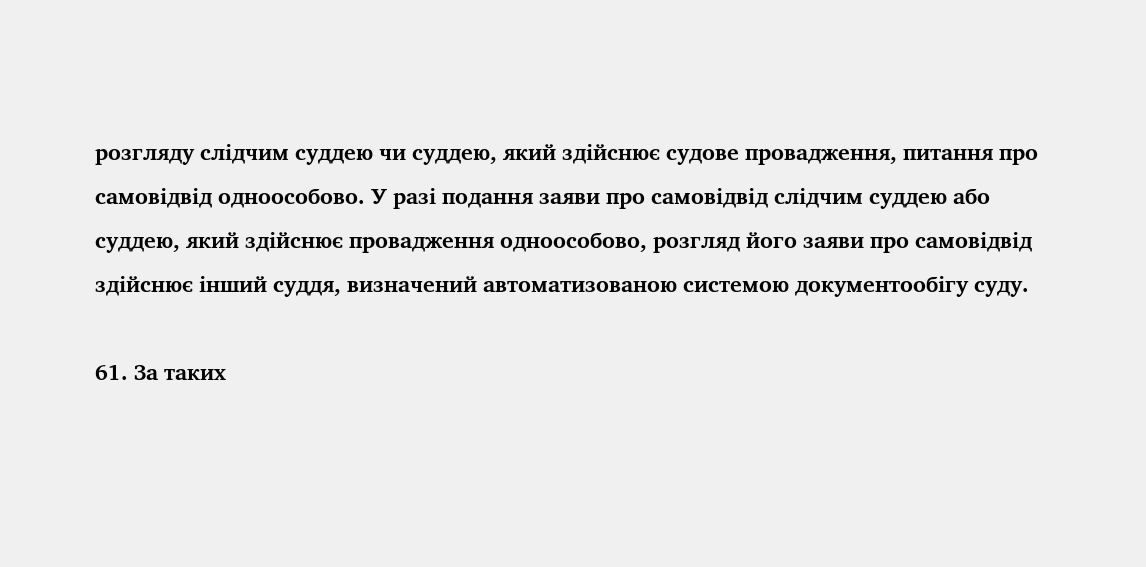розгляду слідчим суддею чи суддею, який здійснює судове провадження, питання про самовідвід одноособово. У разі подання заяви про самовідвід слідчим суддею або суддею, який здійснює провадження одноособово, розгляд його заяви про самовідвід здійснює інший суддя, визначений автоматизованою системою документообігу суду.

61. За таких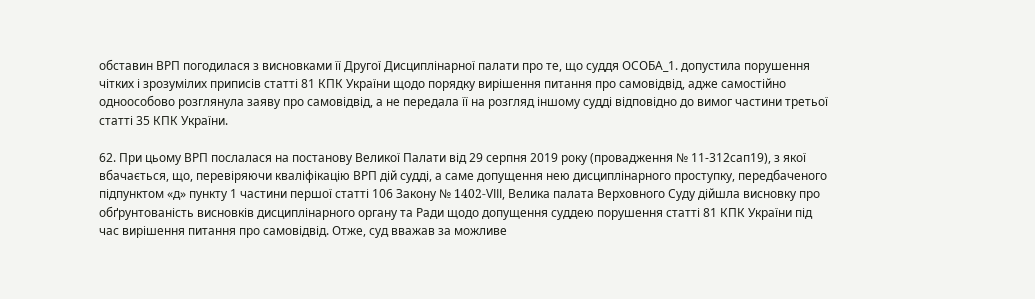обставин ВРП погодилася з висновками її Другої Дисциплінарної палати про те, що суддя ОСОБА_1. допустила порушення чітких і зрозумілих приписів статті 81 КПК України щодо порядку вирішення питання про самовідвід, адже самостійно одноособово розглянула заяву про самовідвід, а не передала її на розгляд іншому судді відповідно до вимог частини третьої статті 35 КПК України.

62. При цьому ВРП послалася на постанову Великої Палати від 29 серпня 2019 року (провадження № 11-312сап19), з якої вбачається, що, перевіряючи кваліфікацію ВРП дій судді, а саме допущення нею дисциплінарного проступку, передбаченого підпунктом «д» пункту 1 частини першої статті 106 Закону № 1402-VІІІ, Велика палата Верховного Суду дійшла висновку про обґрунтованість висновків дисциплінарного органу та Ради щодо допущення суддею порушення статті 81 КПК України під час вирішення питання про самовідвід. Отже, суд вважав за можливе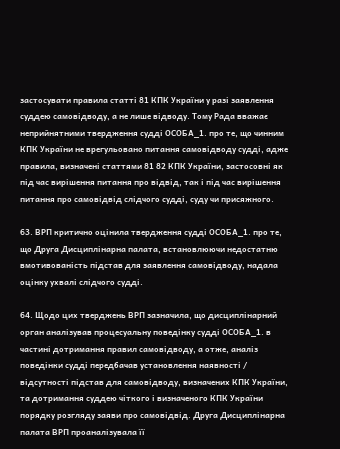застосувати правила статті 81 КПК України у разі заявлення суддею самовідводу, а не лише відводу. Тому Рада вважає неприйнятними твердження судді ОСОБА_1. про те, що чинним КПК України не врегульовано питання самовідводу судді, адже правила, визначені статтями 81 82 КПК України, застосовні як під час вирішення питання про відвід, так і під час вирішення питання про самовідвід слідчого судді, суду чи присяжного.

63. ВРП критично оцінила твердження судді ОСОБА_1. про те, що Друга Дисциплінарна палата, встановлюючи недостатню вмотивованість підстав для заявлення самовідводу, надала оцінку ухвалі слідчого судді.

64. Щодо цих тверджень ВРП зазначила, що дисциплінарний орган аналізував процесуальну поведінку судді ОСОБА_1. в частині дотримання правил самовідводу, а отже, аналіз поведінки судді передбачав установлення наявності / відсутності підстав для самовідводу, визначених КПК України, та дотримання суддею чіткого і визначеного КПК України порядку розгляду заяви про самовідвід. Друга Дисциплінарна палата ВРП проаналізувала її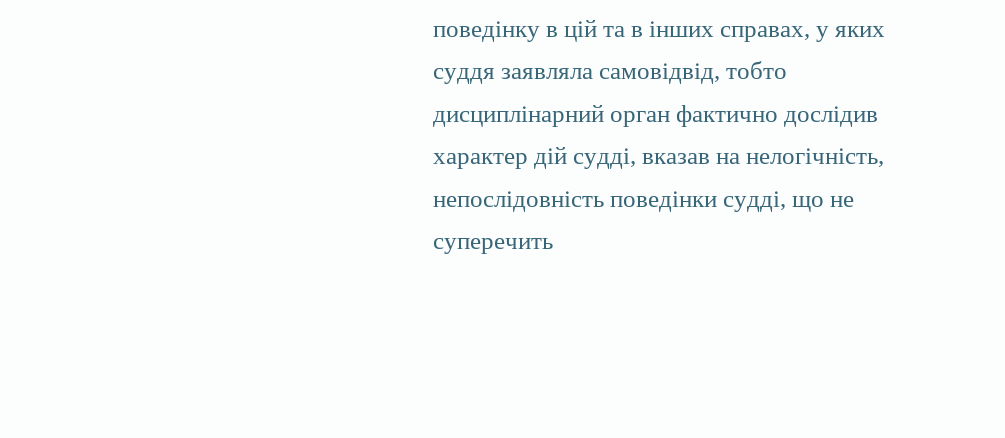поведінку в цій та в інших справах, у яких суддя заявляла самовідвід, тобто дисциплінарний орган фактично дослідив характер дій судді, вказав на нелогічність, непослідовність поведінки судді, що не суперечить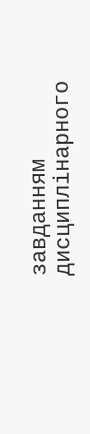завданням дисциплінарного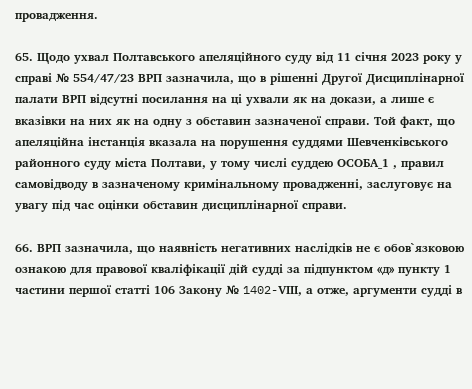провадження.

65. Щодо ухвал Полтавського апеляційного суду від 11 січня 2023 року у справі № 554/47/23 ВРП зазначила, що в рішенні Другої Дисциплінарної палати ВРП відсутні посилання на ці ухвали як на докази, а лише є вказівки на них як на одну з обставин зазначеної справи. Той факт, що апеляційна інстанція вказала на порушення суддями Шевченківського районного суду міста Полтави, у тому числі суддею ОСОБА_1 , правил самовідводу в зазначеному кримінальному провадженні, заслуговує на увагу під час оцінки обставин дисциплінарної справи.

66. ВРП зазначила, що наявність негативних наслідків не є обов`язковою ознакою для правової кваліфікації дій судді за підпунктом «д» пункту 1 частини першої статті 106 Закону № 1402-VІІІ, а отже, аргументи судді в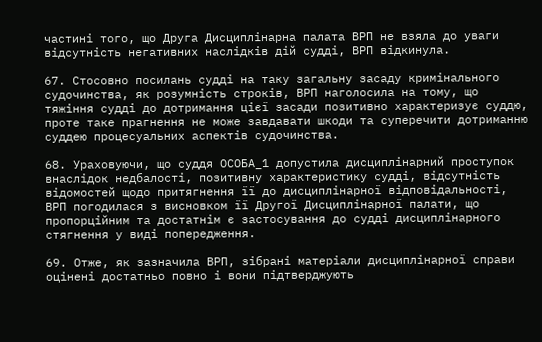частині того, що Друга Дисциплінарна палата ВРП не взяла до уваги відсутність негативних наслідків дій судді, ВРП відкинула.

67. Стосовно посилань судді на таку загальну засаду кримінального судочинства, як розумність строків, ВРП наголосила на тому, що тяжіння судді до дотримання цієї засади позитивно характеризує суддю, проте таке прагнення не може завдавати шкоди та суперечити дотриманню суддею процесуальних аспектів судочинства.

68. Ураховуючи, що суддя ОСОБА_1 допустила дисциплінарний проступок внаслідок недбалості, позитивну характеристику судді, відсутність відомостей щодо притягнення її до дисциплінарної відповідальності, ВРП погодилася з висновком її Другої Дисциплінарної палати, що пропорційним та достатнім є застосування до судді дисциплінарного стягнення у виді попередження.

69. Отже, як зазначила ВРП, зібрані матеріали дисциплінарної справи оцінені достатньо повно і вони підтверджують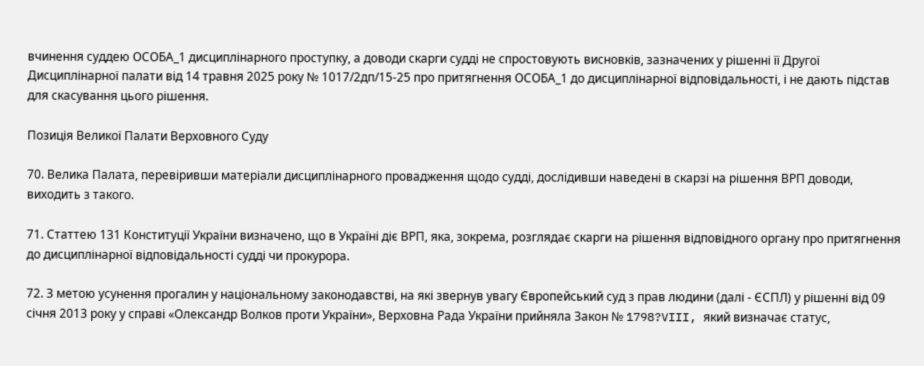вчинення суддею ОСОБА_1 дисциплінарного проступку, а доводи скарги судді не спростовують висновків, зазначених у рішенні її Другої Дисциплінарної палати від 14 травня 2025 року № 1017/2дп/15-25 про притягнення ОСОБА_1 до дисциплінарної відповідальності, і не дають підстав для скасування цього рішення.

Позиція Великої Палати Верховного Суду

70. Велика Палата, перевіривши матеріали дисциплінарного провадження щодо судді, дослідивши наведені в скарзі на рішення ВРП доводи, виходить з такого.

71. Статтею 131 Конституції України визначено, що в Україні діє ВРП, яка, зокрема, розглядає скарги на рішення відповідного органу про притягнення до дисциплінарної відповідальності судді чи прокурора.

72. З метою усунення прогалин у національному законодавстві, на які звернув увагу Європейський суд з прав людини (далі - ЄСПЛ) у рішенні від 09 січня 2013 року у справі «Олександр Волков проти України», Верховна Рада України прийняла Закон № 1798?VIII, який визначає статус,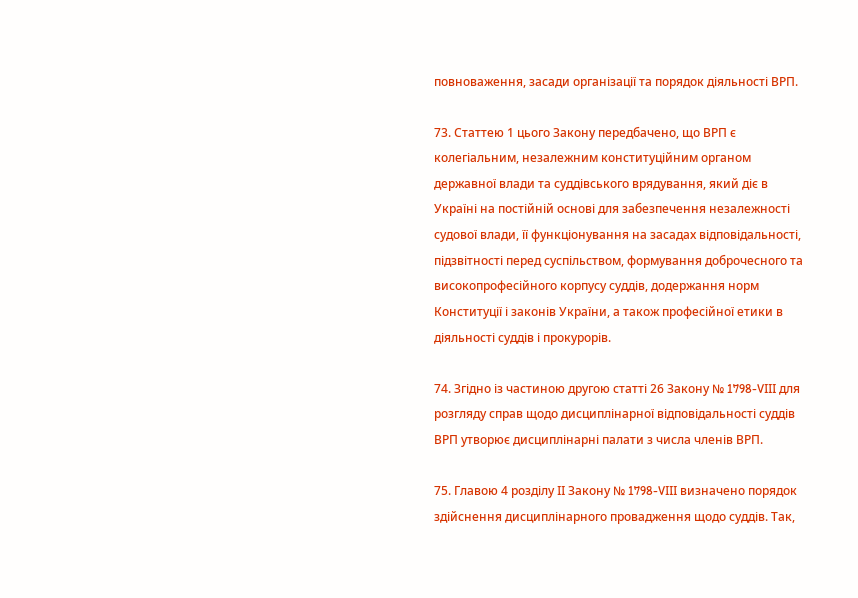повноваження, засади організації та порядок діяльності ВРП.

73. Статтею 1 цього Закону передбачено, що ВРП є колегіальним, незалежним конституційним органом державної влади та суддівського врядування, який діє в Україні на постійній основі для забезпечення незалежності судової влади, її функціонування на засадах відповідальності, підзвітності перед суспільством, формування доброчесного та високопрофесійного корпусу суддів, додержання норм Конституції і законів України, а також професійної етики в діяльності суддів і прокурорів.

74. Згідно із частиною другою статті 26 Закону № 1798-VIII для розгляду справ щодо дисциплінарної відповідальності суддів ВРП утворює дисциплінарні палати з числа членів ВРП.

75. Главою 4 розділу II Закону № 1798-VIII визначено порядок здійснення дисциплінарного провадження щодо суддів. Так,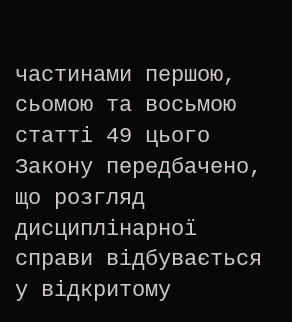частинами першою, сьомою та восьмою статті 49 цього Закону передбачено, що розгляд дисциплінарної справи відбувається у відкритому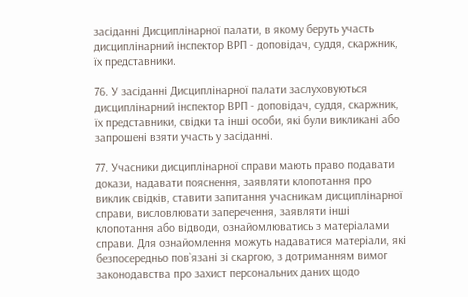засіданні Дисциплінарної палати, в якому беруть участь дисциплінарний інспектор ВРП - доповідач, суддя, скаржник, їх представники.

76. У засіданні Дисциплінарної палати заслуховуються дисциплінарний інспектор ВРП - доповідач, суддя, скаржник, їх представники, свідки та інші особи, які були викликані або запрошені взяти участь у засіданні.

77. Учасники дисциплінарної справи мають право подавати докази, надавати пояснення, заявляти клопотання про виклик свідків, ставити запитання учасникам дисциплінарної справи, висловлювати заперечення, заявляти інші клопотання або відводи, ознайомлюватись з матеріалами справи. Для ознайомлення можуть надаватися матеріали, які безпосередньо пов`язані зі скаргою, з дотриманням вимог законодавства про захист персональних даних щодо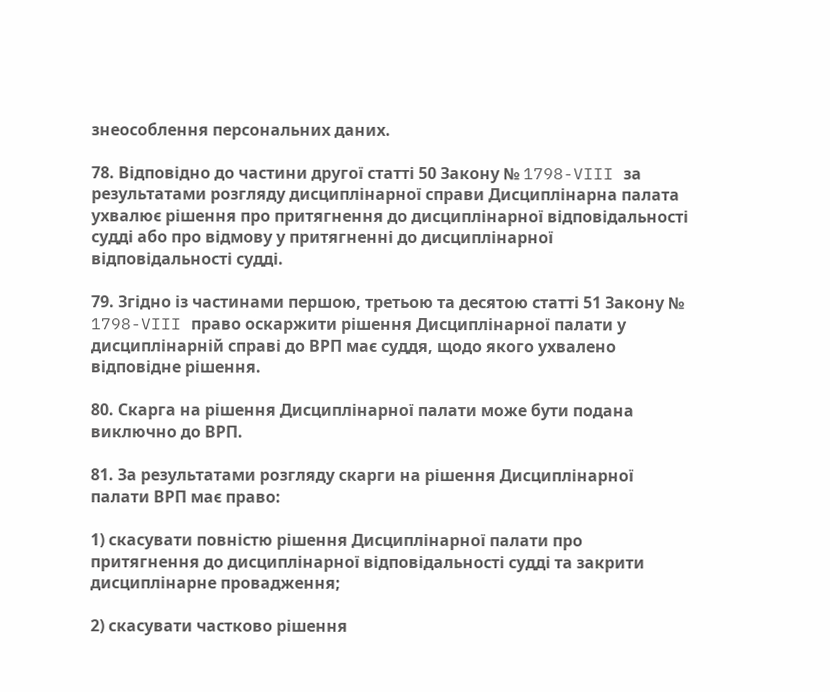знеособлення персональних даних.

78. Відповідно до частини другої статті 50 Закону № 1798-VIII за результатами розгляду дисциплінарної справи Дисциплінарна палата ухвалює рішення про притягнення до дисциплінарної відповідальності судді або про відмову у притягненні до дисциплінарної відповідальності судді.

79. Згідно із частинами першою, третьою та десятою статті 51 Закону № 1798-VIII право оскаржити рішення Дисциплінарної палати у дисциплінарній справі до ВРП має суддя, щодо якого ухвалено відповідне рішення.

80. Скарга на рішення Дисциплінарної палати може бути подана виключно до ВРП.

81. За результатами розгляду скарги на рішення Дисциплінарної палати ВРП має право:

1) скасувати повністю рішення Дисциплінарної палати про притягнення до дисциплінарної відповідальності судді та закрити дисциплінарне провадження;

2) скасувати частково рішення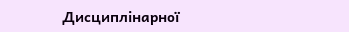Дисциплінарної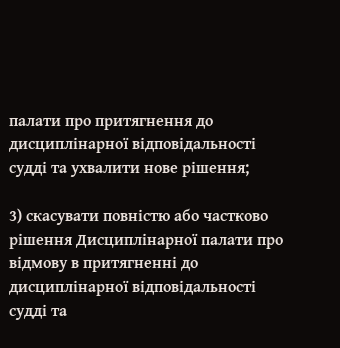палати про притягнення до дисциплінарної відповідальності судді та ухвалити нове рішення;

3) скасувати повністю або частково рішення Дисциплінарної палати про відмову в притягненні до дисциплінарної відповідальності судді та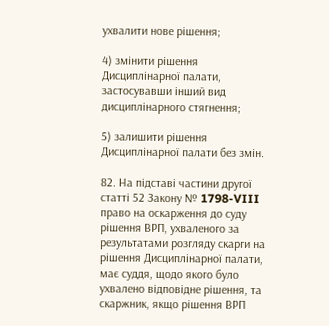ухвалити нове рішення;

4) змінити рішення Дисциплінарної палати, застосувавши інший вид дисциплінарного стягнення;

5) залишити рішення Дисциплінарної палати без змін.

82. На підставі частини другої статті 52 Закону № 1798-VIII право на оскарження до суду рішення ВРП, ухваленого за результатами розгляду скарги на рішення Дисциплінарної палати, має суддя, щодо якого було ухвалено відповідне рішення, та скаржник, якщо рішення ВРП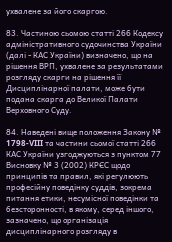ухвалене за його скаргою.

83. Частиною сьомою статті 266 Кодексу адміністративного судочинства України (далі - КАС України) визначено, що на рішення ВРП, ухвалене за результатами розгляду скарги на рішення її Дисциплінарної палати, може бути подана скарга до Великої Палати Верховного Суду.

84. Наведені вище положення Закону № 1798-VIII та частини сьомої статті 266 КАС України узгоджуються з пунктом 77 Висновку № 3 (2002) КРЄС щодо принципів та правил, які регулюють професійну поведінку суддів, зокрема питання етики, несумісної поведінки та безсторонності, в якому, серед іншого, зазначено, що організація дисциплінарного розгляду в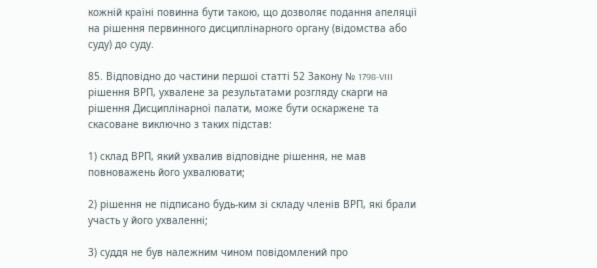кожній країні повинна бути такою, що дозволяє подання апеляції на рішення первинного дисциплінарного органу (відомства або суду) до суду.

85. Відповідно до частини першої статті 52 Закону № 1798-VIII рішення ВРП, ухвалене за результатами розгляду скарги на рішення Дисциплінарної палати, може бути оскаржене та скасоване виключно з таких підстав:

1) склад ВРП, який ухвалив відповідне рішення, не мав повноважень його ухвалювати;

2) рішення не підписано будь-ким зі складу членів ВРП, які брали участь у його ухваленні;

3) суддя не був належним чином повідомлений про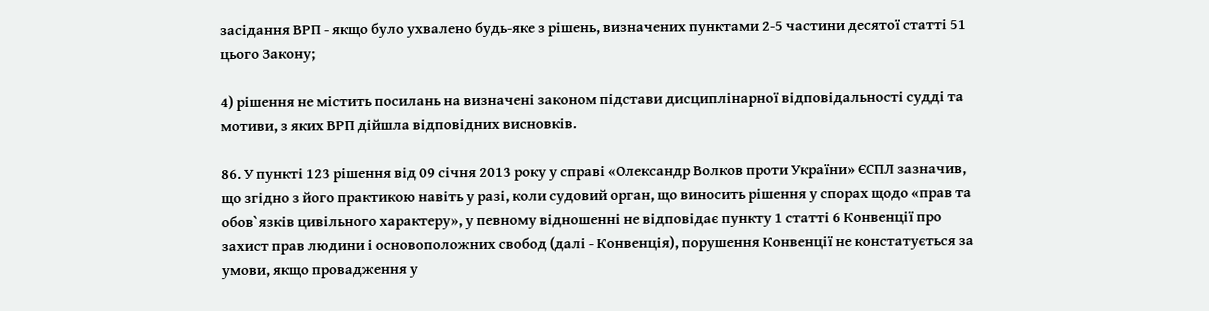засідання ВРП - якщо було ухвалено будь-яке з рішень, визначених пунктами 2-5 частини десятої статті 51 цього Закону;

4) рішення не містить посилань на визначені законом підстави дисциплінарної відповідальності судді та мотиви, з яких ВРП дійшла відповідних висновків.

86. У пункті 123 рішення від 09 січня 2013 року у справі «Олександр Волков проти України» ЄСПЛ зазначив, що згідно з його практикою навіть у разі, коли судовий орган, що виносить рішення у спорах щодо «прав та обов`язків цивільного характеру», у певному відношенні не відповідає пункту 1 статті 6 Конвенції про захист прав людини і основоположних свобод (далі - Конвенція), порушення Конвенції не констатується за умови, якщо провадження у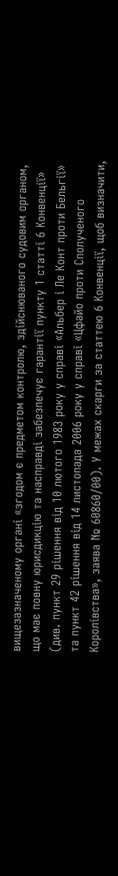вищезазначеному органі «згодом є предметом контролю, здійснюваного судовим органом, що має повну юрисдикцію та насправді забезпечує гарантії пункту 1 статті 6 Конвенції» (див. пункт 29 рішення від 10 лютого 1983 року у справі «Альбер і Ле Конт проти Бельгії» та пункт 42 рішення від 14 листопада 2006 року у справі «Цфайо проти Сполученого Королівства», заява № 60860/00). У межах скарги за статтею 6 Конвенції, щоб визначити,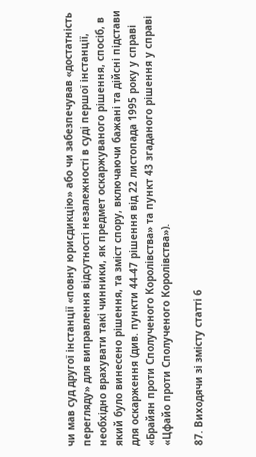чи мав суд другої інстанції «повну юрисдикцію» або чи забезпечував «достатність перегляду» для виправлення відсутності незалежності в суді першої інстанції, необхідно врахувати такі чинники, як предмет оскаржуваного рішення, спосіб, в який було винесено рішення, та зміст спору, включаючи бажані та дійсні підстави для оскарження (див. пункти 44-47 рішення від 22 листопада 1995 року у справі «Брайян проти Сполученого Королівства» та пункт 43 згаданого рішення у справі «Цфайо проти Сполученого Королівства»).

87. Виходячи зі змісту статті 6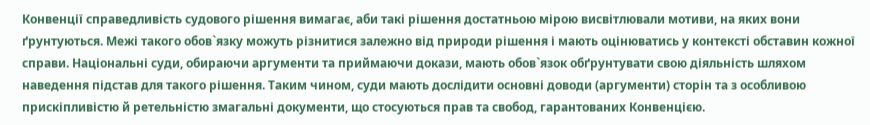Конвенції справедливість судового рішення вимагає, аби такі рішення достатньою мірою висвітлювали мотиви, на яких вони ґрунтуються. Межі такого обов`язку можуть різнитися залежно від природи рішення і мають оцінюватись у контексті обставин кожної справи. Національні суди, обираючи аргументи та приймаючи докази, мають обов`язок обґрунтувати свою діяльність шляхом наведення підстав для такого рішення. Таким чином, суди мають дослідити основні доводи (аргументи) сторін та з особливою прискіпливістю й ретельністю змагальні документи, що стосуються прав та свобод, гарантованих Конвенцією.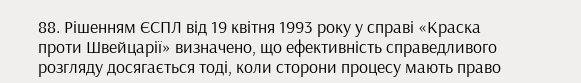88. Рішенням ЄСПЛ від 19 квітня 1993 року у справі «Краска проти Швейцарії» визначено, що ефективність справедливого розгляду досягається тоді, коли сторони процесу мають право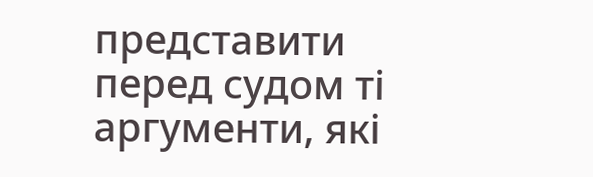представити перед судом ті аргументи, які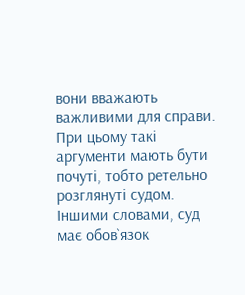вони вважають важливими для справи. При цьому такі аргументи мають бути почуті, тобто ретельно розглянуті судом. Іншими словами, суд має обов`язок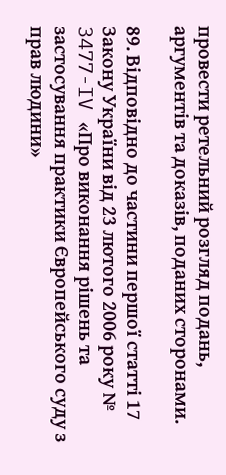провести ретельний розгляд подань, аргументів та доказів, поданих сторонами.

89. Відповідно до частини першої статті 17 Закону України від 23 лютого 2006 року № 3477-IV «Про виконання рішень та застосування практики Європейського суду з прав людини»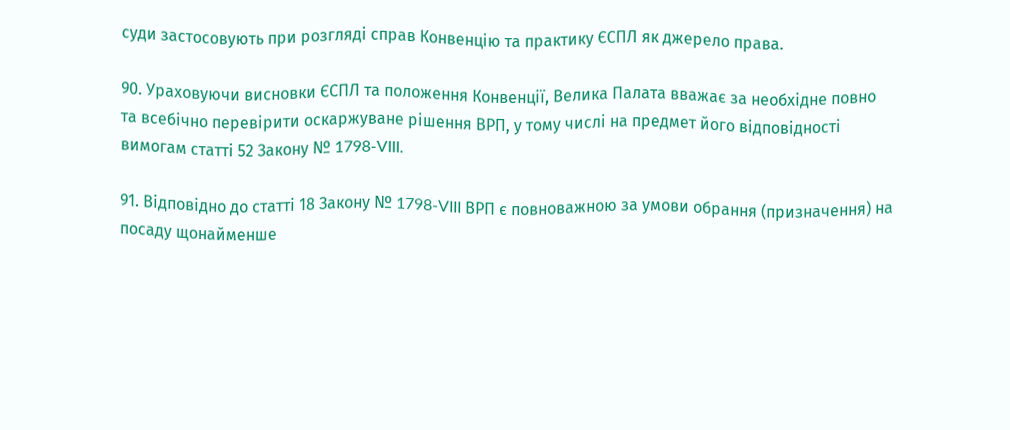суди застосовують при розгляді справ Конвенцію та практику ЄСПЛ як джерело права.

90. Ураховуючи висновки ЄСПЛ та положення Конвенції, Велика Палата вважає за необхідне повно та всебічно перевірити оскаржуване рішення ВРП, у тому числі на предмет його відповідності вимогам статті 52 Закону № 1798-VIII.

91. Відповідно до статті 18 Закону № 1798-VIII ВРП є повноважною за умови обрання (призначення) на посаду щонайменше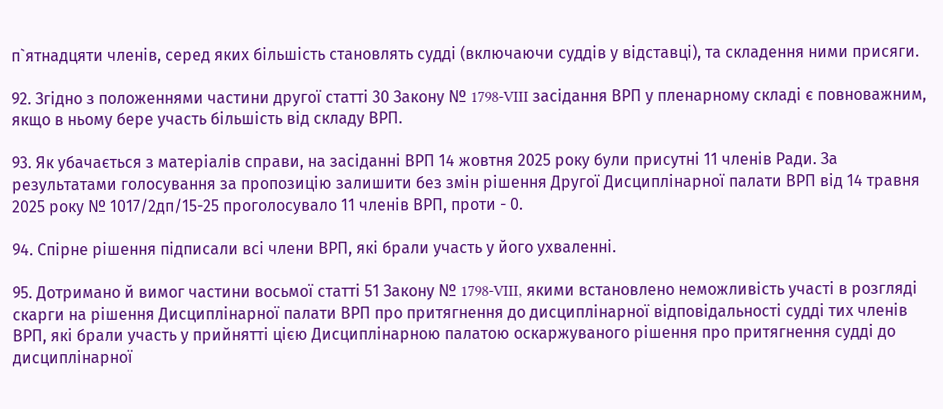п`ятнадцяти членів, серед яких більшість становлять судді (включаючи суддів у відставці), та складення ними присяги.

92. Згідно з положеннями частини другої статті 30 Закону № 1798-VIII засідання ВРП у пленарному складі є повноважним, якщо в ньому бере участь більшість від складу ВРП.

93. Як убачається з матеріалів справи, на засіданні ВРП 14 жовтня 2025 року були присутні 11 членів Ради. За результатами голосування за пропозицію залишити без змін рішення Другої Дисциплінарної палати ВРП від 14 травня 2025 року № 1017/2дп/15-25 проголосувало 11 членів ВРП, проти - 0.

94. Спірне рішення підписали всі члени ВРП, які брали участь у його ухваленні.

95. Дотримано й вимог частини восьмої статті 51 Закону № 1798-VIII, якими встановлено неможливість участі в розгляді скарги на рішення Дисциплінарної палати ВРП про притягнення до дисциплінарної відповідальності судді тих членів ВРП, які брали участь у прийнятті цією Дисциплінарною палатою оскаржуваного рішення про притягнення судді до дисциплінарної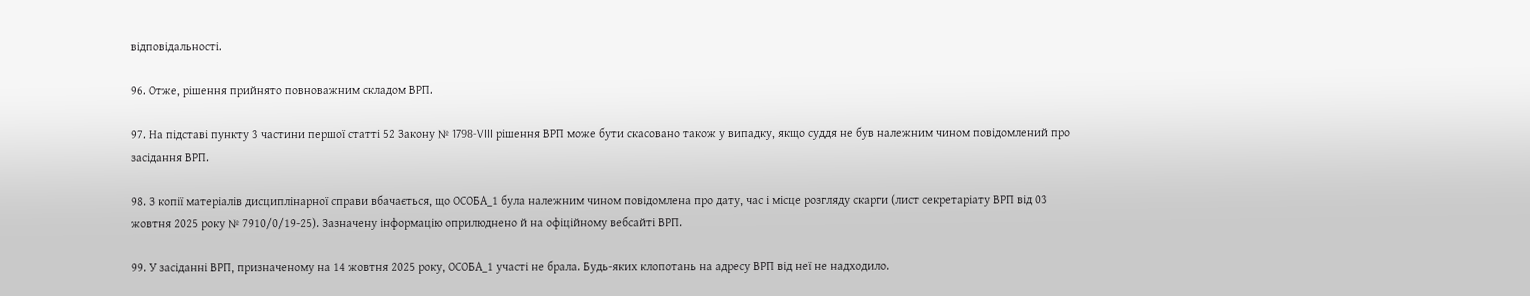відповідальності.

96. Отже, рішення прийнято повноважним складом ВРП.

97. На підставі пункту 3 частини першої статті 52 Закону № 1798-VIII рішення ВРП може бути скасовано також у випадку, якщо суддя не був належним чином повідомлений про засідання ВРП.

98. З копії матеріалів дисциплінарної справи вбачається, що ОСОБА_1 була належним чином повідомлена про дату, час і місце розгляду скарги (лист секретаріату ВРП від 03 жовтня 2025 року № 7910/0/19-25). Зазначену інформацію оприлюднено й на офіційному вебсайті ВРП.

99. У засіданні ВРП, призначеному на 14 жовтня 2025 року, ОСОБА_1 участі не брала. Будь-яких клопотань на адресу ВРП від неї не надходило.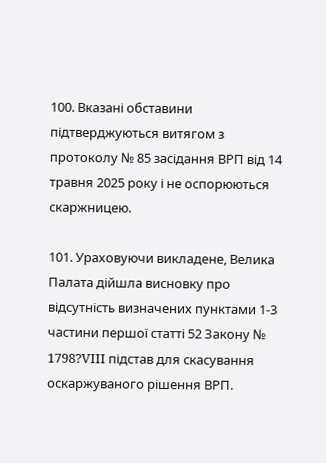100. Вказані обставини підтверджуються витягом з протоколу № 85 засідання ВРП від 14 травня 2025 року і не оспорюються скаржницею.

101. Ураховуючи викладене, Велика Палата дійшла висновку про відсутність визначених пунктами 1-3 частини першої статті 52 Закону № 1798?VIII підстав для скасування оскаржуваного рішення ВРП.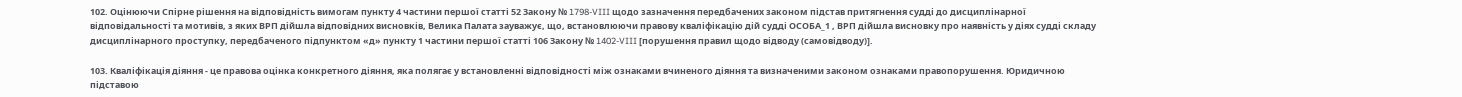102. Оцінюючи Спірне рішення на відповідність вимогам пункту 4 частини першої статті 52 Закону № 1798-VIII щодо зазначення передбачених законом підстав притягнення судді до дисциплінарної відповідальності та мотивів, з яких ВРП дійшла відповідних висновків, Велика Палата зауважує, що, встановлюючи правову кваліфікацію дій судді ОСОБА_1 , ВРП дійшла висновку про наявність у діях судді складу дисциплінарного проступку, передбаченого підпунктом «д» пункту 1 частини першої статті 106 Закону № 1402-VIII [порушення правил щодо відводу (самовідводу)].

103. Кваліфікація діяння - це правова оцінка конкретного діяння, яка полягає у встановленні відповідності між ознаками вчиненого діяння та визначеними законом ознаками правопорушення. Юридичною підставою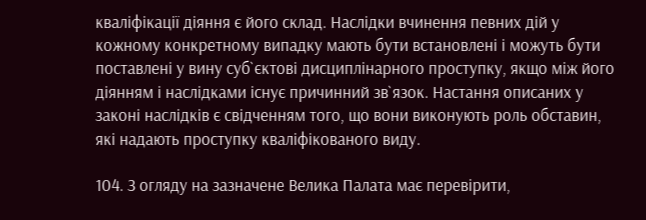кваліфікації діяння є його склад. Наслідки вчинення певних дій у кожному конкретному випадку мають бути встановлені і можуть бути поставлені у вину суб`єктові дисциплінарного проступку, якщо між його діянням і наслідками існує причинний зв`язок. Настання описаних у законі наслідків є свідченням того, що вони виконують роль обставин, які надають проступку кваліфікованого виду.

104. З огляду на зазначене Велика Палата має перевірити,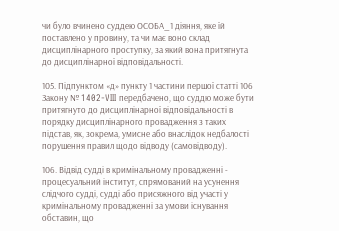чи було вчинено суддею ОСОБА_1 діяння, яке їй поставлено у провину, та чи має воно склад дисциплінарного проступку, за який вона притягнута до дисциплінарної відповідальності.

105. Підпунктом «д» пункту 1 частини першої статті 106 Закону № 1402-VIII передбачено, що суддю може бути притягнуто до дисциплінарної відповідальності в порядку дисциплінарного провадження з таких підстав, як, зокрема, умисне або внаслідок недбалості порушення правил щодо відводу (самовідводу).

106. Відвід судді в кримінальному провадженні - процесуальний інститут, спрямований на усунення слідчого судді, судді або присяжного від участі у кримінальному провадженні за умови існування обставин, що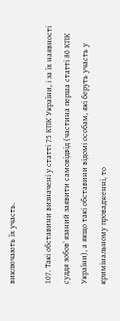виключають їх участь.

107. Такі обставини визначені у статті 75 КПК України, і за їх наявності суддя зобов`язаний заявити самовідвід (частина перша статті 80 КПК України), а якщо такі обставини відомі особам, які беруть участь у кримінальному провадженні, то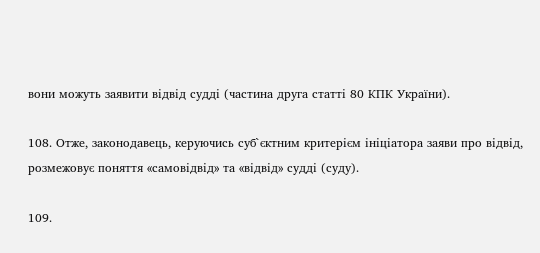вони можуть заявити відвід судді (частина друга статті 80 КПК України).

108. Отже, законодавець, керуючись суб`єктним критерієм ініціатора заяви про відвід, розмежовує поняття «самовідвід» та «відвід» судді (суду).

109.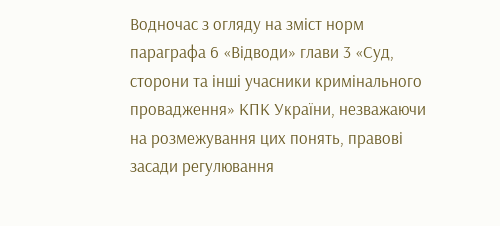Водночас з огляду на зміст норм параграфа 6 «Відводи» глави 3 «Суд, сторони та інші учасники кримінального провадження» КПК України, незважаючи на розмежування цих понять, правові засади регулювання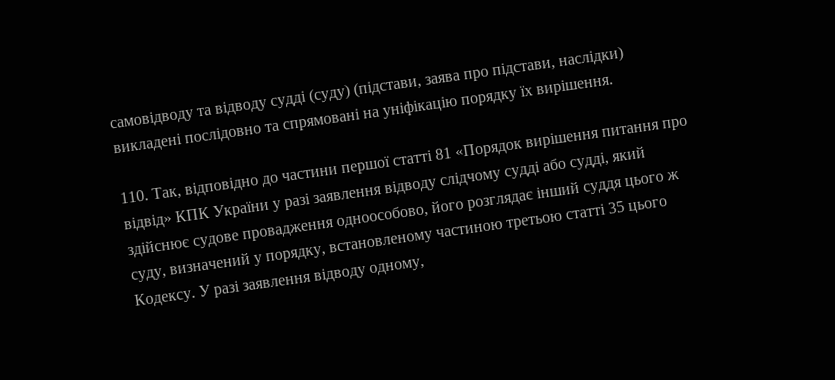самовідводу та відводу судді (суду) (підстави, заява про підстави, наслідки) викладені послідовно та спрямовані на уніфікацію порядку їх вирішення.

110. Так, відповідно до частини першої статті 81 «Порядок вирішення питання про відвід» КПК України у разі заявлення відводу слідчому судді або судді, який здійснює судове провадження одноособово, його розглядає інший суддя цього ж суду, визначений у порядку, встановленому частиною третьою статті 35 цього Кодексу. У разі заявлення відводу одному,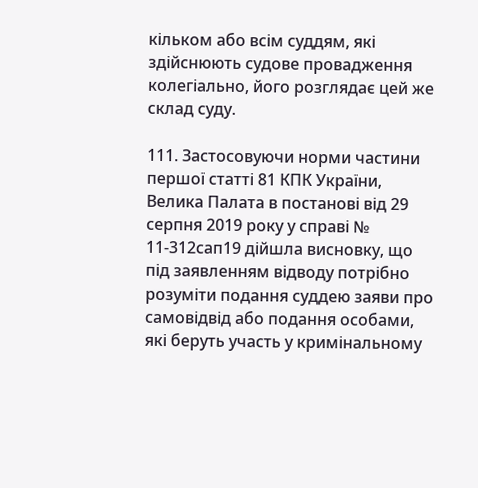кільком або всім суддям, які здійснюють судове провадження колегіально, його розглядає цей же склад суду.

111. Застосовуючи норми частини першої статті 81 КПК України, Велика Палата в постанові від 29 серпня 2019 року у справі № 11-312сап19 дійшла висновку, що під заявленням відводу потрібно розуміти подання суддею заяви про самовідвід або подання особами, які беруть участь у кримінальному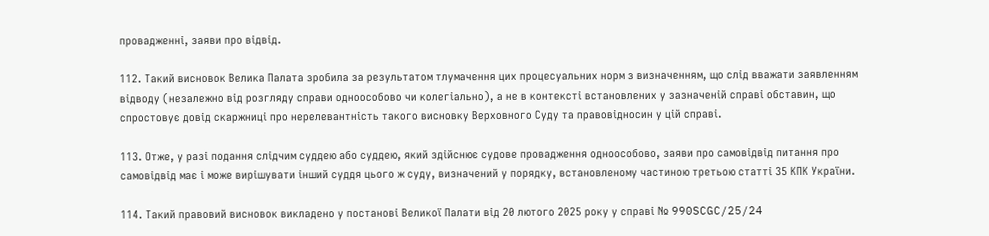провадженні, заяви про відвід.

112. Такий висновок Велика Палата зробила за результатом тлумачення цих процесуальних норм з визначенням, що слід вважати заявленням відводу (незалежно від розгляду справи одноособово чи колегіально), а не в контексті встановлених у зазначеній справі обставин, що спростовує довід скаржниці про нерелевантність такого висновку Верховного Суду та правовідносин у цій справі.

113. Отже, у разі подання слідчим суддею або суддею, який здійснює судове провадження одноособово, заяви про самовідвід питання про самовідвід має і може вирішувати інший суддя цього ж суду, визначений у порядку, встановленому частиною третьою статті 35 КПК України.

114. Такий правовий висновок викладено у постанові Великої Палати від 20 лютого 2025 року у справі № 990SCGC/25/24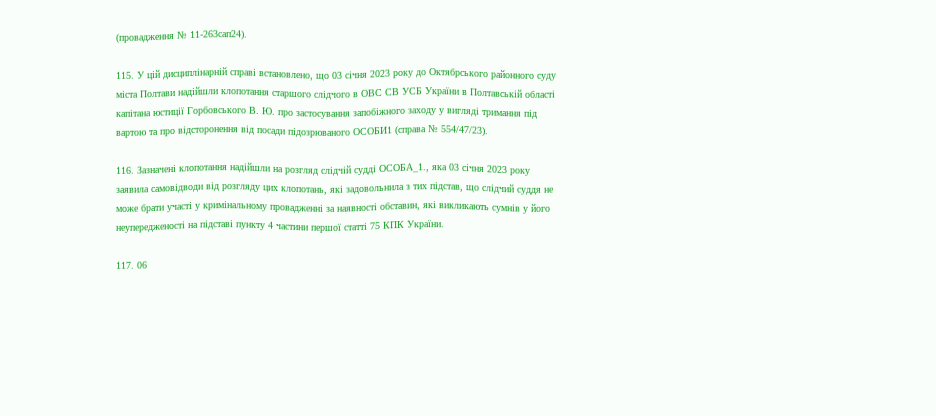(провадження № 11-263сап24).

115. У цій дисциплінарній справі встановлено, що 03 січня 2023 року до Октябрського районного суду міста Полтави надійшли клопотання старшого слідчого в ОВС СВ УСБ України в Полтавській області капітана юстиції Горбовського В. Ю. про застосування запобіжного заходу у вигляді тримання під вартою та про відсторонення від посади підозрюваного ОСОБИ1 (справа № 554/47/23).

116. Зазначені клопотання надійшли на розгляд слідчій судді ОСОБА_1., яка 03 січня 2023 року заявила самовідводи від розгляду цих клопотань, які задовольнила з тих підстав, що слідчий суддя не може брати участі у кримінальному провадженні за наявності обставин, які викликають сумнів у його неупередженості на підставі пункту 4 частини першої статті 75 КПК України.

117. 06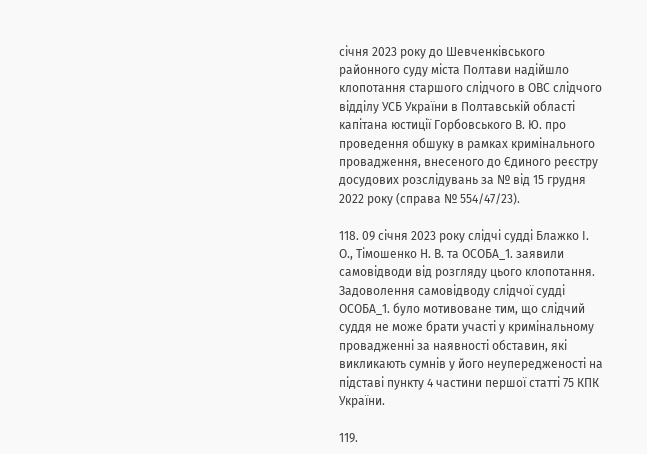січня 2023 року до Шевченківського районного суду міста Полтави надійшло клопотання старшого слідчого в ОВС слідчого відділу УСБ України в Полтавській області капітана юстиції Горбовського В. Ю. про проведення обшуку в рамках кримінального провадження, внесеного до Єдиного реєстру досудових розслідувань за № від 15 грудня 2022 року (справа № 554/47/23).

118. 09 січня 2023 року слідчі судді Блажко І. О., Тімошенко Н. В. та ОСОБА_1. заявили самовідводи від розгляду цього клопотання. Задоволення самовідводу слідчої судді ОСОБА_1. було мотивоване тим, що слідчий суддя не може брати участі у кримінальному провадженні за наявності обставин, які викликають сумнів у його неупередженості на підставі пункту 4 частини першої статті 75 КПК України.

119.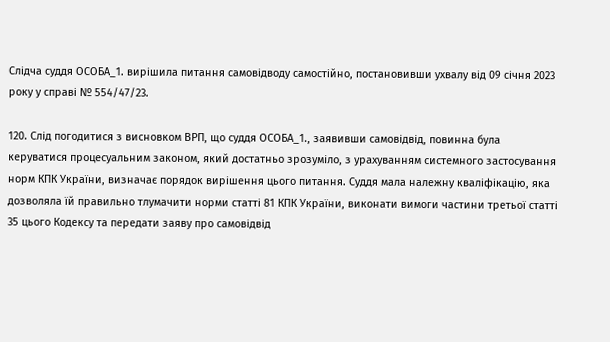Слідча суддя ОСОБА_1. вирішила питання самовідводу самостійно, постановивши ухвалу від 09 січня 2023 року у справі № 554/47/23.

120. Слід погодитися з висновком ВРП, що суддя ОСОБА_1., заявивши самовідвід, повинна була керуватися процесуальним законом, який достатньо зрозуміло, з урахуванням системного застосування норм КПК України, визначає порядок вирішення цього питання. Суддя мала належну кваліфікацію, яка дозволяла їй правильно тлумачити норми статті 81 КПК України, виконати вимоги частини третьої статті 35 цього Кодексу та передати заяву про самовідвід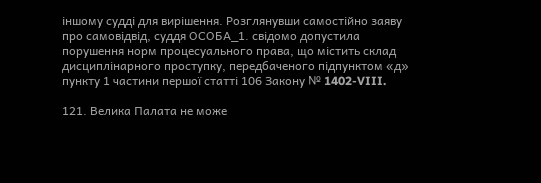іншому судді для вирішення. Розглянувши самостійно заяву про самовідвід, суддя ОСОБА_1. свідомо допустила порушення норм процесуального права, що містить склад дисциплінарного проступку, передбаченого підпунктом «д» пункту 1 частини першої статті 106 Закону № 1402-VIII.

121. Велика Палата не може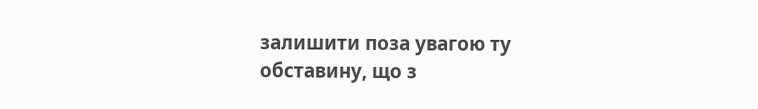залишити поза увагою ту обставину, що з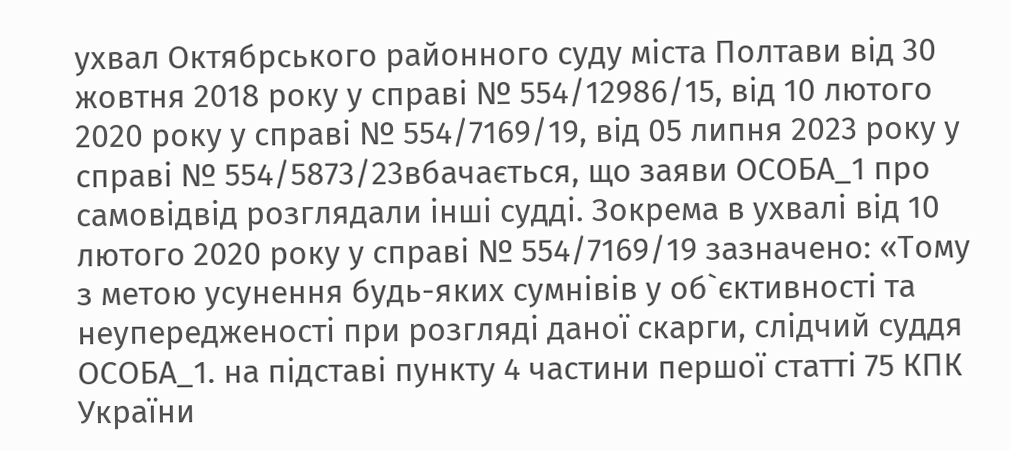ухвал Октябрського районного суду міста Полтави від 30 жовтня 2018 року у справі № 554/12986/15, від 10 лютого 2020 року у справі № 554/7169/19, від 05 липня 2023 року у справі № 554/5873/23вбачається, що заяви ОСОБА_1 про самовідвід розглядали інші судді. Зокрема в ухвалі від 10 лютого 2020 року у справі № 554/7169/19 зазначено: «Тому з метою усунення будь-яких сумнівів у об`єктивності та неупередженості при розгляді даної скарги, слідчий суддя ОСОБА_1. на підставі пункту 4 частини першої статті 75 КПК України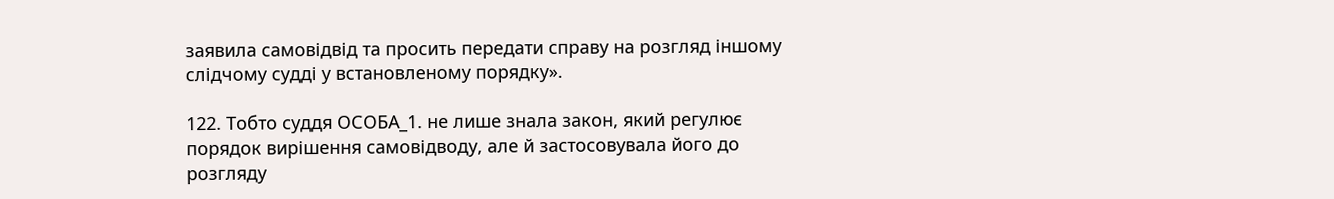заявила самовідвід та просить передати справу на розгляд іншому слідчому судді у встановленому порядку».

122. Тобто суддя ОСОБА_1. не лише знала закон, який регулює порядок вирішення самовідводу, але й застосовувала його до розгляду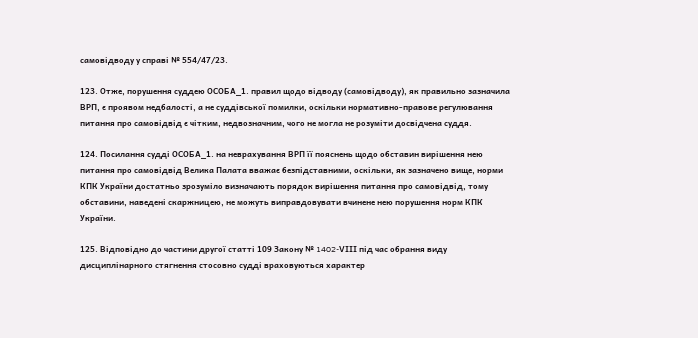самовідводу у справі № 554/47/23.

123. Отже, порушення суддею ОСОБА_1. правил щодо відводу (самовідводу), як правильно зазначила ВРП, є проявом недбалості, а не суддівської помилки, оскільки нормативно-правове регулювання питання про самовідвід є чітким, недвозначним, чого не могла не розуміти досвідчена суддя.

124. Посилання судді ОСОБА_1. на неврахування ВРП її пояснень щодо обставин вирішення нею питання про самовідвід Велика Палата вважає безпідставними, оскільки, як зазначено вище, норми КПК України достатньо зрозуміло визначають порядок вирішення питання про самовідвід, тому обставини, наведені скаржницею, не можуть виправдовувати вчинене нею порушення норм КПК України.

125. Відповідно до частини другої статті 109 Закону № 1402-VІІІ під час обрання виду дисциплінарного стягнення стосовно судді враховуються характер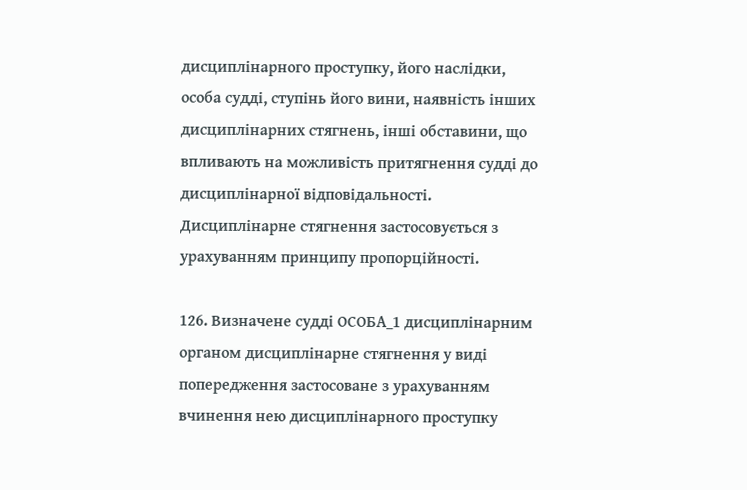дисциплінарного проступку, його наслідки, особа судді, ступінь його вини, наявність інших дисциплінарних стягнень, інші обставини, що впливають на можливість притягнення судді до дисциплінарної відповідальності. Дисциплінарне стягнення застосовується з урахуванням принципу пропорційності.

126. Визначене судді ОСОБА_1 дисциплінарним органом дисциплінарне стягнення у виді попередження застосоване з урахуванням вчинення нею дисциплінарного проступку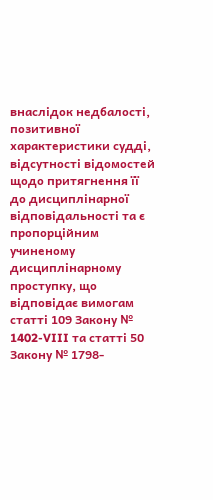внаслідок недбалості, позитивної характеристики судді, відсутності відомостей щодо притягнення її до дисциплінарної відповідальності та є пропорційним учиненому дисциплінарному проступку, що відповідає вимогам статті 109 Закону № 1402-VIII та статті 50 Закону № 1798-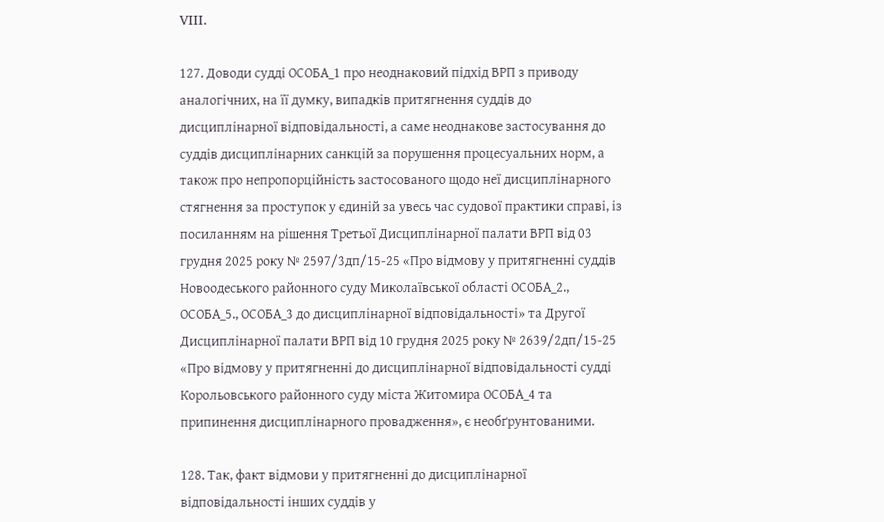VIII.

127. Доводи судді ОСОБА_1 про неоднаковий підхід ВРП з приводу аналогічних, на її думку, випадків притягнення суддів до дисциплінарної відповідальності, а саме неоднакове застосування до суддів дисциплінарних санкцій за порушення процесуальних норм, а також про непропорційність застосованого щодо неї дисциплінарного стягнення за проступок у єдиній за увесь час судової практики справі, із посиланням на рішення Третьої Дисциплінарної палати ВРП від 03 грудня 2025 року № 2597/3дп/15-25 «Про відмову у притягненні суддів Новоодеського районного суду Миколаївської області ОСОБА_2., ОСОБА_5., ОСОБА_3 до дисциплінарної відповідальності» та Другої Дисциплінарної палати ВРП від 10 грудня 2025 року № 2639/2дп/15-25 «Про відмову у притягненні до дисциплінарної відповідальності судді Корольовського районного суду міста Житомира ОСОБА_4 та припинення дисциплінарного провадження», є необґрунтованими.

128. Так, факт відмови у притягненні до дисциплінарної відповідальності інших суддів у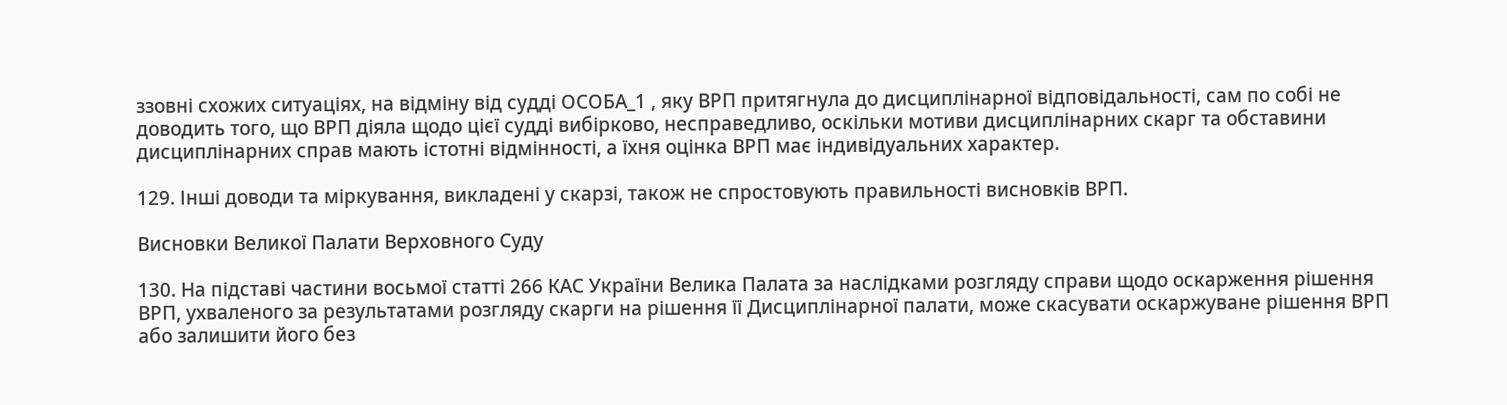ззовні схожих ситуаціях, на відміну від судді ОСОБА_1 , яку ВРП притягнула до дисциплінарної відповідальності, сам по собі не доводить того, що ВРП діяла щодо цієї судді вибірково, несправедливо, оскільки мотиви дисциплінарних скарг та обставини дисциплінарних справ мають істотні відмінності, а їхня оцінка ВРП має індивідуальних характер.

129. Інші доводи та міркування, викладені у скарзі, також не спростовують правильності висновків ВРП.

Висновки Великої Палати Верховного Суду

130. На підставі частини восьмої статті 266 КАС України Велика Палата за наслідками розгляду справи щодо оскарження рішення ВРП, ухваленого за результатами розгляду скарги на рішення її Дисциплінарної палати, може скасувати оскаржуване рішення ВРП або залишити його без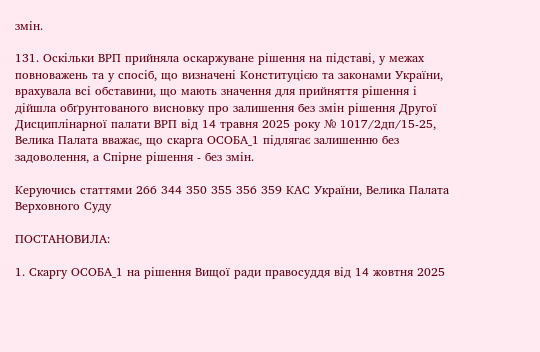змін.

131. Оскільки ВРП прийняла оскаржуване рішення на підставі, у межах повноважень та у спосіб, що визначені Конституцією та законами України, врахувала всі обставини, що мають значення для прийняття рішення і дійшла обґрунтованого висновку про залишення без змін рішення Другої Дисциплінарної палати ВРП від 14 травня 2025 року № 1017/2дп/15-25, Велика Палата вважає, що скарга ОСОБА_1 підлягає залишенню без задоволення, а Спірне рішення - без змін.

Керуючись статтями 266 344 350 355 356 359 КАС України, Велика Палата Верховного Суду

ПОСТАНОВИЛА:

1. Скаргу ОСОБА_1 на рішення Вищої ради правосуддя від 14 жовтня 2025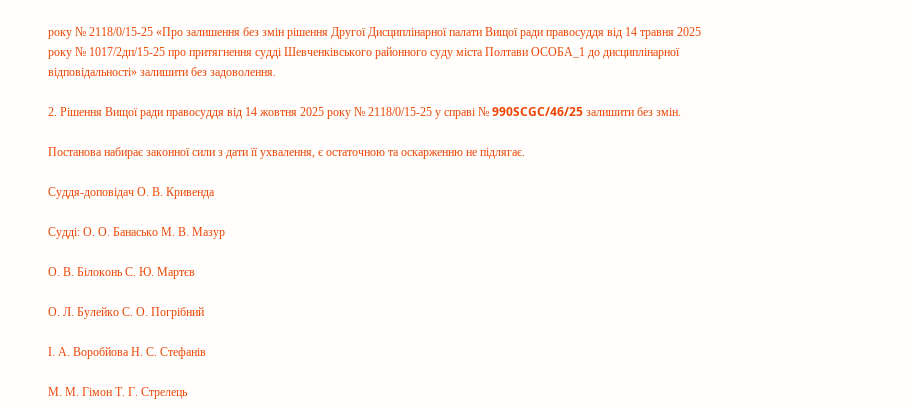року № 2118/0/15-25 «Про залишення без змін рішення Другої Дисциплінарної палати Вищої ради правосуддя від 14 травня 2025 року № 1017/2дп/15-25 про притягнення судді Шевченківського районного суду міста Полтави ОСОБА_1 до дисциплінарної відповідальності» залишити без задоволення.

2. Рішення Вищої ради правосуддя від 14 жовтня 2025 року № 2118/0/15-25 у справі № 990SCGC/46/25 залишити без змін.

Постанова набирає законної сили з дати її ухвалення, є остаточною та оскарженню не підлягає.

Суддя-доповідач О. В. Кривенда

Судді: О. О. Банасько М. В. Мазур

О. В. Білоконь С. Ю. Мартєв

О. Л. Булейко С. О. Погрібний

І. А. Воробйова Н. С. Стефанів

М. М. Гімон Т. Г. Стрелець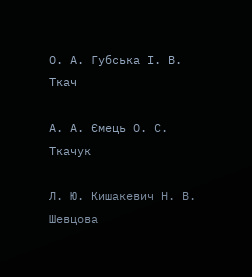О. А. Губська І. В. Ткач

А. А. Ємець О. С. Ткачук

Л. Ю. Кишакевич Н. В. Шевцова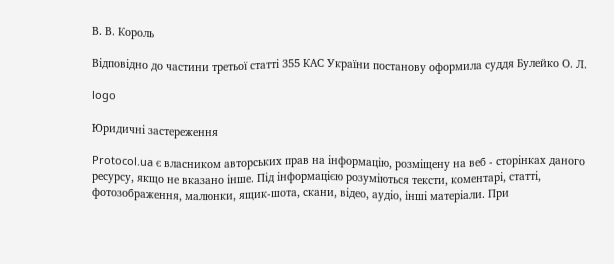В. В. Король

Відповідно до частини третьої статті 355 КАС України постанову оформила суддя Булейко О. Л.

logo

Юридичні застереження

Protocol.ua є власником авторських прав на інформацію, розміщену на веб - сторінках даного ресурсу, якщо не вказано інше. Під інформацією розуміються тексти, коментарі, статті, фотозображення, малюнки, ящик-шота, скани, відео, аудіо, інші матеріали. При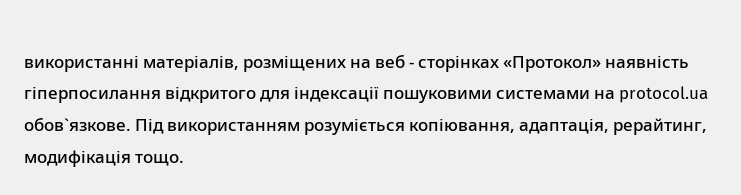використанні матеріалів, розміщених на веб - сторінках «Протокол» наявність гіперпосилання відкритого для індексації пошуковими системами на protocol.ua обов`язкове. Під використанням розуміється копіювання, адаптація, рерайтинг, модифікація тощо.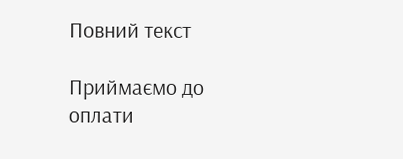Повний текст

Приймаємо до оплати